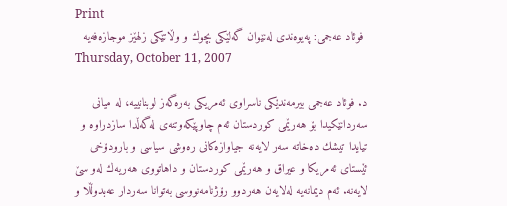Print
 فوئاد عه‌جمی: په‌یوه‌ندی‌ له‌نێوان گه‌لێكی‌ بچوك ‌و وڵاتێكی‌ زلهێز موجازه‌فه‌یه‌
Thursday, October 11, 2007

د. فوئاد عه‌جمی بیرمه‌ندێكی ناسراوی ئه‌مریكی به‌ره‌گه‌ز لوبنانییه‌، له‌ میانی سه‌ردانێكیدا بۆ هه‌رێمی كوردستان ئه‌م چاوپێكه‌وتنه‌ی له‌گه‌ڵدا سازدراوه‌ و تیایدا تیشك ده‌خاته‌ سه‌ر لایه‌نه‌ جیاوازه‌كانی ره‌وشی سیاسی و بارودۆخی ئێستای ئه‌مریكا و عیراق و هه‌رێمی كوردستان و داهاتووی هه‌ریه‌ك له‌و سێ لایه‌نه‌. ئه‌م دیمانه‌یه‌ له‌لایه‌ن هه‌ردوو رۆژنامه‌نووسی به‌توانا سه‌ردار عه‌بدوڵڵا و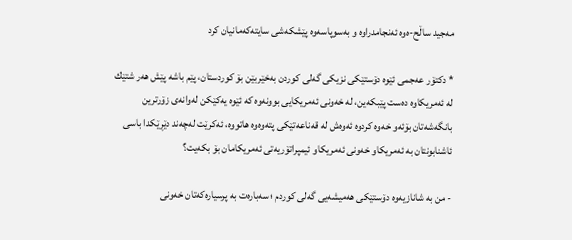مه‌جید ساڵح-ه‌وه‌ ئه‌نجامدراوه‌ و به‌سوپاسه‌وه‌ پێشكه‌شی سایته‌كه‌مانیان كرد

* دكتۆر عه‌جمی‌ ئێوه‌ دۆستێكی نزیكی‌ گه‌لی‌ كوردن به‌خێربێن بۆ كوردستان، پێم باشه‌ پێش هه‌ر شتێك له‌ ئه‌مریكاوه‌ ده‌ست پێبكه‌ین، له‌ خه‌ونی‌ ئه‌مریكایی بوونه‌وه‌ كه‌ ئێوه‌ یه‌كێكن له‌وانه‌ی‌ زۆرترین بانگه‌شه‌تان بۆئه‌و خه‌وه‌ كردوه‌ ئه‌وه‌ش له‌ قه‌ناعه‌تێكی پته‌وه‌وه‌ هاتووه‌، ئه‌كرێت له‌چه‌ند دێڕێكدا باسی ئاشنابونتان به‌ ئه‌مریكاو خه‌ونی‌ ئه‌مریكاو ئیمپراتۆریه‌تی‌ ئه‌مریكامان بۆ بكه‌یت؟

- من به‌ شانازیه‌وه‌ دۆستێكی‌ هه‌میشه‌یی‌ گه‌لی‌ كوردم ؛ سه‌باره‌ت به‌ پرسیاره‌كه‌تان خه‌ونی‌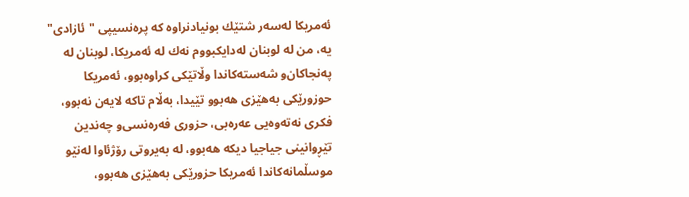ئه‌مریكا له‌سه‌ر شتێك بونیادنراوه‌ كه‌ پره‌نسیپی "ئازادی" یه‌، من له‌ لوبنان له‌دایكبووم نه‌ك له‌ ئه‌مریكا، لوبنان له‌ په‌نجاكان‌و شه‌سته‌كاندا وڵاتێكی كراوه‌بوو، ئه‌مریكا حوزورێكی به‌هێزی هه‌بوو تێیدا، به‌ڵام تاكه‌ لایه‌ن نه‌بوو، فكری‌ نه‌ته‌وه‌یی عه‌ره‌بی، حزوری‌ فه‌ره‌نسی‌و چه‌ندین تێڕوانینی‌ جیاجیا دیكه‌ هه‌بوو، له‌ به‌یروتی‌ رۆژئاوا له‌نێو موسڵمانه‌كاندا ئه‌مریكا حزورێكی به‌هێزی هه‌بوو،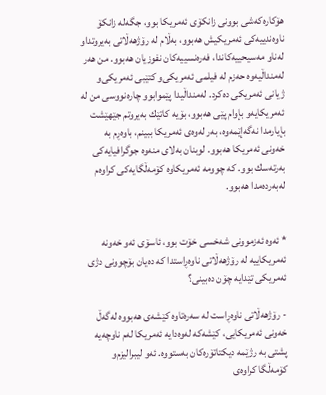هۆكاره‌كه‌شی‌ بوونی‌ زانكۆی ئه‌مریكا بوو، جگه‌له‌ زانكۆ ناوه‌ندییه‌كی‌ ئه‌مریكیش هه‌بوو، به‌ڵام له‌ رۆژهه‌ڵاتی‌ به‌یروتدا‌و له‌ناو مه‌سیحییه‌كاندا، فه‌ره‌نسییه‌كان نفوزیان هه‌بوو. من هه‌ر له‌منداڵیه‌وه‌ حه‌زم له‌ فیلمی‌ ئه‌مریكی‌و كتێبی ئه‌مریكی‌و ژیانی‌ ئه‌مریكی ده‌كرد. له‌منداڵیدا پێموابوو چاره‌نووسی من له‌ ئه‌مریكایه‌و بإوام پێی هه‌بوو، بۆیه‌ كاتێك به‌یروتم جێهێشت بإیارمدا نه‌گه‌إێمه‌وه‌، به‌ر له‌وه‌ی‌ ئه‌مریكا ببینم، باوه‌ڕم به‌ خه‌ونی‌ ئه‌مریكا هه‌بوو. لوبنان به‌لای‌ منه‌وه‌ جوگرافیایه‌كی‌ به‌رته‌سك بوو. كه‌ چوومه‌ ئه‌مریكاوه‌ كۆمه‌ڵگایه‌كی‌ كراوه‌م له‌به‌رده‌مدا هه‌بوو.


* ئه‌وه‌ ئه‌زموونی‌ شه‌خسی خۆت بوو، ئاسۆی ئه‌و خه‌ونه‌ ئه‌مریكاییه‌ له‌ رۆژهه‌ڵاتی‌ ناوه‌ڕاستدا كه‌ ده‌یان بۆچوونی‌ دژی‌ ئه‌مریكی‌ تێدایه‌ چۆن ده‌بینی؟

- رۆژهه‌ڵاتی‌ ناوه‌ڕاست له‌ سه‌ره‌تاوه‌ كێشه‌ی‌ هه‌بووه‌ له‌گه‌ڵ‌ خه‌ونی‌ ئه‌مریكایی، كێشه‌كه‌ له‌وه‌دایه‌ ئه‌مریكا له‌م ناوچه‌یه‌ پشتی‌ به‌ رژێمه‌ دیكتاتۆره‌كان به‌ستووه‌. ئه‌و لیبرالیزم‌و كۆمه‌ڵگا كراوه‌ی‌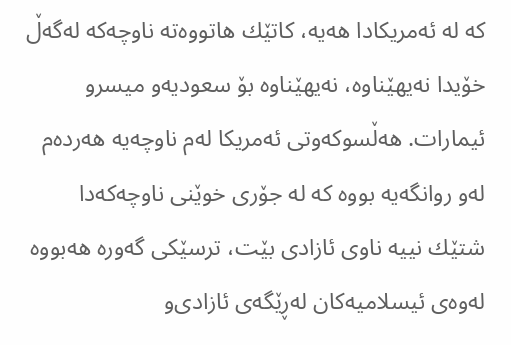كه‌ له‌ ئه‌مریكادا هه‌یه‌، كاتێك هاتووه‌ته‌ ناوچه‌كه‌ له‌گه‌ڵ خۆیدا نه‌یهێناوه‌، نه‌یهێناوه‌ بۆ سعودیه‌و میسرو ئیمارات. هه‌ڵسوكه‌وتی‌ ئه‌مریكا له‌م ناوچه‌یه‌ هه‌رده‌م له‌و روانگه‌یه‌ بووه‌ كه‌ له‌ جۆری خوێنی ناوچه‌كه‌دا شتێك نییه‌ ناوی‌ ئازادی‌ بێت، ترسێكی گه‌وره‌ هه‌بووه‌ له‌وه‌ی‌ ئیسلامیه‌كان له‌ڕێگه‌ی‌ ئازادی‌و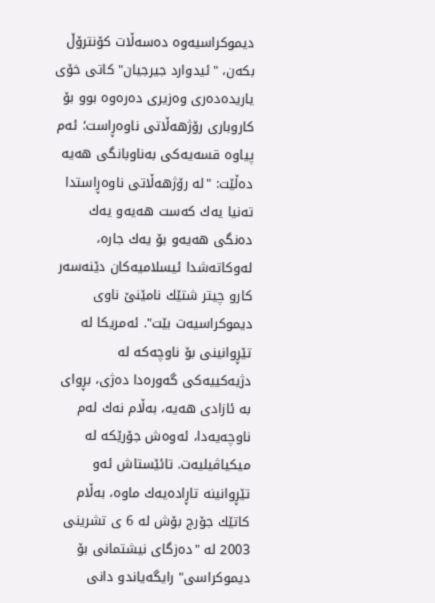دیموكراسیه‌وه‌ ده‌سه‌ڵات كۆنترۆڵ‌ بكه‌ن، "ئیدوارد جیرجیان" كاتی‌ خۆی یاریده‌ده‌ری‌ وه‌زیری ده‌ره‌وه‌ بوو بۆ كاروباری‌ رۆژهه‌ڵاتی‌ ناوه‌ڕاست؛ ئه‌م پیاوه‌ قسه‌یه‌كی‌ به‌ناوبانگی‌ هه‌یه‌ ده‌ڵێت: "له‌ رۆژهه‌ڵاتی‌ ناوه‌ڕاستدا ته‌نیا یه‌ك كه‌ست هه‌یه‌و یه‌ك ده‌نگی‌ هه‌یه‌و بۆ یه‌ك جاره‌، له‌وكاته‌شدا ئیسلامیه‌كان دێنه‌سه‌ر كارو چیتر شتێك نامێنێ‌ ناوی‌ دیموكراسیه‌ت بێت". ئه‌مریكا له‌ تێڕوانینی بۆ ناوچه‌كه‌ له‌ دژیه‌كییه‌كی‌ گه‌وره‌دا ده‌ژی‌، بڕوای‌ به‌ ئازادی‌ هه‌یه‌، به‌ڵام نه‌ك له‌م ناوچه‌یه‌دا، ئه‌وه‌ش جۆرێكه‌ له‌ میكیاڤیلیه‌ت. تائێستاش ئه‌و تێڕوانینه‌ تاڕاده‌یه‌ك ماوه‌، به‌ڵام كاتێك جۆرج بۆش له‌ 6 ی‌ تشرینی 2003 له‌ "ده‌زگای‌ نیشتمانی‌ بۆ دیموكراسی" رایگه‌یاندو دانی‌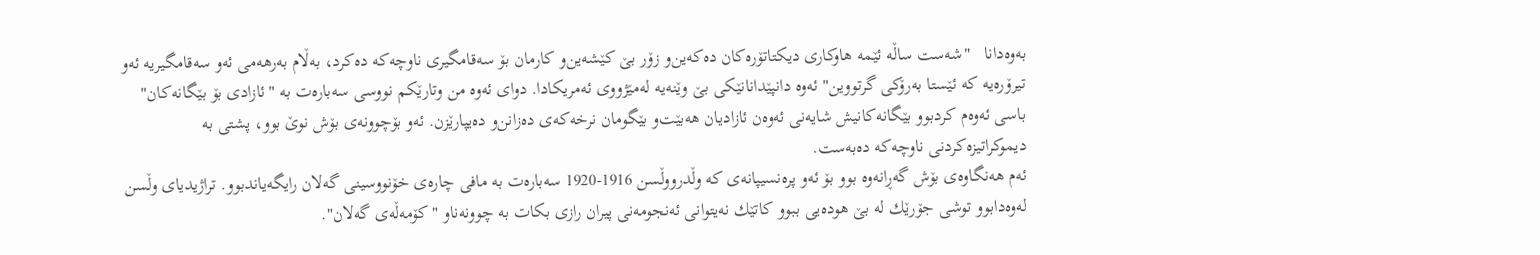به‌وه‌دانا   "شه‌ست ساڵه‌ ئێمه‌ هاوكاری‌ دیكتاتۆره‌كان ده‌كه‌ین‌و زۆر بێ‌ كێشه‌ین‌و كارمان بۆ سه‌قامگیری ناوچه‌كه‌ ده‌كرد، به‌ڵام به‌رهه‌می‌ ئه‌و سه‌قامگیریه‌ ئه‌و تیرۆره‌یه‌ كه‌ ئێستا به‌رۆكی گرتووین" ئه‌وه‌ دانپێدانانێكی بێ‌ وێنه‌یه‌ له‌مێژووی‌ ئه‌مریكادا. دوای‌ ئه‌وه‌ من وتارێكم نووسی سه‌باره‌ت به‌ "ئازادی‌ بۆ بێگانه‌كان" باسی ئه‌وه‌م كردبوو بێگانه‌كانیش شایه‌نی‌ ئه‌وه‌ن ئازادیان هه‌بێت‌و بێگومان نرخه‌كه‌ی‌ ده‌زانن‌و ده‌یپارێزن. ئه‌و بۆچوونه‌ی‌ بۆش نوێ‌ بوو، پشتی‌ به‌ دیموكراتیزه‌كردنی‌ ناوچه‌كه‌ ده‌به‌ست.
ئه‌م هه‌نگاوه‌ی‌ بۆش گه‌ڕانه‌وه‌ بوو بۆ ئه‌و پره‌نسیپانه‌ی‌ كه‌ وڵدرووڵسن 1916-1920 سه‌باره‌ت به‌ مافی چاره‌ی‌ خۆنووسینی گه‌لان رایگه‌یاندبوو. تراژیدیای وڵسن له‌وه‌دابوو توشی‌ جۆرێك له‌ بێ‌ هوده‌یی ببوو كاتێك نه‌یتوانی‌ ئه‌نجومه‌نی‌ پیران رازی بكات به‌ چوونه‌ناو "كۆمه‌ڵه‌ی گه‌لان".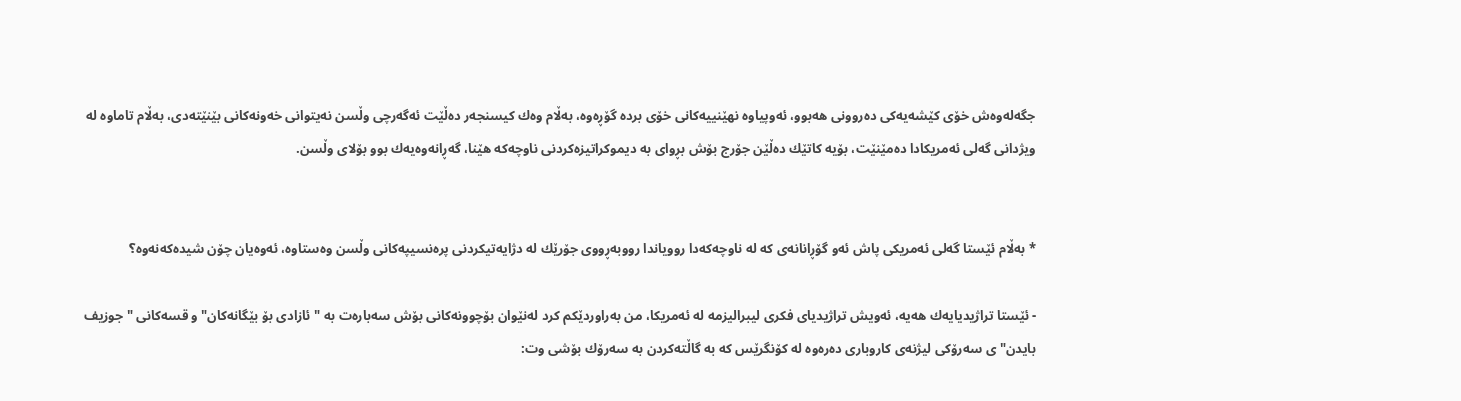جگه‌له‌وه‌ش خۆی كێشه‌یه‌كی‌ ده‌روونی‌ هه‌بوو، ئه‌وپیاوه‌ نهێنییه‌كانی‌ خۆی برده‌ گۆڕه‌وه‌، به‌ڵام وه‌ك كیسنجه‌ر ده‌ڵێت ئه‌گه‌رچی وڵسن نه‌یتوانی‌ خه‌ونه‌كانی‌ بێنێته‌دی‌، به‌ڵام تاماوه‌ له‌ ویژدانی‌ گه‌لی‌ ئه‌مریكادا ده‌مێنێت، بۆیه‌ كاتێك ده‌ڵێن جۆرج بۆش بڕوای‌ به‌ دیموكراتیزه‌كردنی‌ ناوچه‌كه‌ هێنا، گه‌ڕانه‌وه‌یه‌ك بوو بۆلای‌ وڵسن.


* به‌ڵام ئێستا گه‌لی‌ ئه‌مریكی پاش ئه‌و گۆڕانانه‌ی‌ كه‌ له‌ ناوچه‌كه‌دا روویاندا رووبه‌ڕووی‌ جۆرێك له‌ دژایه‌تیكردنی‌ پره‌نسیپه‌كانی‌ وڵسن وه‌ستاوه‌، ئه‌وه‌یان چۆن شیده‌كه‌نه‌وه‌؟

- ئێستا تراژیدیایه‌ك هه‌یه‌، ئه‌ویش تراژیدیای فكری‌ لیبرالیزمه‌ له‌ ئه‌مریكا، من به‌راوردێكم كرد له‌نێوان بۆچوونه‌كانی‌ بۆش سه‌باره‌ت به‌ "ئازادی‌ بۆ بێگانه‌كان" و قسه‌كانی‌ "جوزیف بایدن" ی‌ سه‌رۆكی لیژنه‌ی‌ كاروباری‌ ده‌ره‌وه‌ له‌ كۆنگرێس كه‌ به‌ گاڵته‌كردن به‌ سه‌رۆك بۆشی وت: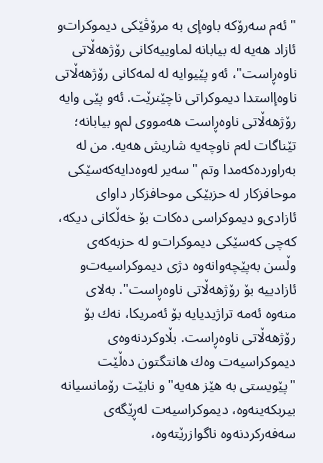"ئه‌م سه‌رۆكه‌ باوه‌إی‌ به‌ مرۆڤێكی دیموكرات‌و ئازاد هه‌یه‌ له‌ بیابانه‌ لماوییه‌كانی‌ رۆژهه‌ڵاتی‌ ناوه‌ڕاست"، ئه‌و پێیوایه‌ له‌ لمه‌كانی‌ رۆژهه‌ڵاتی‌ ناوه‌إاستدا دیموكراتی‌ ناچێنرێت. ئه‌و پێی‌ وایه‌ رۆژهه‌ڵاتی‌ ناوه‌ڕاست هه‌مووی‌ لم‌و بیابانه‌؛ تێناگات له‌م ناوچه‌یه‌ شاریش هه‌یه‌. من له‌ به‌راورده‌كه‌مدا وتم "سه‌یر له‌وه‌دایه‌كه‌سێكی موحافزكار له‌ حزبێكی موحافزكار داوای‌ ئازادی‌و دیموكراسی ده‌كات بۆ خه‌ڵكانی‌ دیكه‌، كه‌چی‌ كه‌سێكی دیموكرات‌و له‌ حزبه‌كه‌ی‌ وڵسن به‌پێچه‌وانه‌وه‌ دژی‌ دیموكراسیه‌ت‌و ئازادییه‌ بۆ رۆژهه‌ڵاتی‌ ناوه‌ڕاست". به‌لای‌ منه‌وه‌ ئه‌مه‌ تراژیدیایه‌ بۆ ئه‌مریكا، نه‌ك بۆ رۆژهه‌ڵاتی‌ ناوه‌ڕاست. بڵاوكردنه‌وه‌ی‌ دیموكراسیه‌ت وه‌ك هانتگتون ده‌ڵێت "پێویستی به‌ هێز هه‌یه‌"و نابێت رۆمانسیانه‌ بیربكه‌ینه‌وه‌، دیموكراسیه‌ت له‌ڕێگه‌ی‌ سه‌فه‌ركردنه‌وه‌ ناگوازرێته‌وه‌،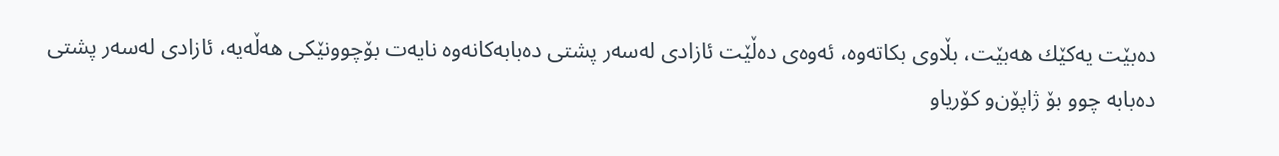ده‌بێت یه‌كێك هه‌بێت، بڵاوی‌ بكاته‌وه‌، ئه‌وه‌ی‌ ده‌ڵێت ئازادی‌ له‌سه‌ر پشتی‌ ده‌بابه‌كانه‌وه‌ نایه‌ت بۆچوونێكی‌ هه‌ڵه‌یه‌، ئازادی‌ له‌سه‌ر پشتی‌ ده‌بابه‌ چوو بۆ ژاپۆن‌و كۆریا‌و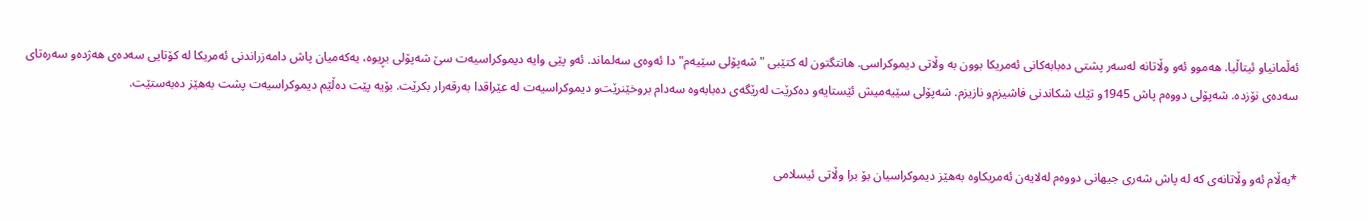ئه‌ڵمانیاو ئیتاڵیا. هه‌موو ئه‌و وڵاتانه‌ له‌سه‌ر پشتی‌ ده‌بابه‌كانی‌ ئه‌مریكا بوون به‌ وڵاتی‌ دیموكراسی‌. هانتگتون له‌ كتێبی‌ "شه‌پۆلی‌ سێیه‌م"دا ئه‌وه‌ی‌ سه‌لماند. ئه‌و پێی‌ وایه‌ دیموكراسیه‌ت سێ‌ شه‌پۆلی‌ بڕیوه‌، یه‌كه‌میان پاش دامه‌زراندنی‌ ئه‌مریكا له‌ كۆتایی‌ سه‌ده‌ی‌ هه‌ژده‌و سه‌ره‌تای‌ سه‌ده‌ی‌ نۆزده‌. شه‌پۆلی‌ دووه‌م پاش 1945و تێك شكاندنی‌ فاشیزم‌و نازیزم. شه‌پۆلی‌ سێیه‌میش ئێستایه‌و ده‌كرێت له‌رێگه‌ی‌ ده‌بابه‌وه‌ سه‌دام بروخێنرێت‌و دیموكراسیه‌ت له‌ عێراقدا به‌رقه‌رار بكرێت. بۆیه‌ پێت ده‌ڵێم دیموكراسیه‌ت پشت به‌هێز ده‌به‌ستێت.


*به‌ڵام ئه‌و وڵاتانه‌ی‌ كه‌ له‌ پاش شه‌ری‌ جیهانی‌ دووه‌م له‌لایه‌ن ئه‌مریكاوه‌ به‌هێز دیموكراسیان بۆ برا وڵاتی‌ ئیسلامی‌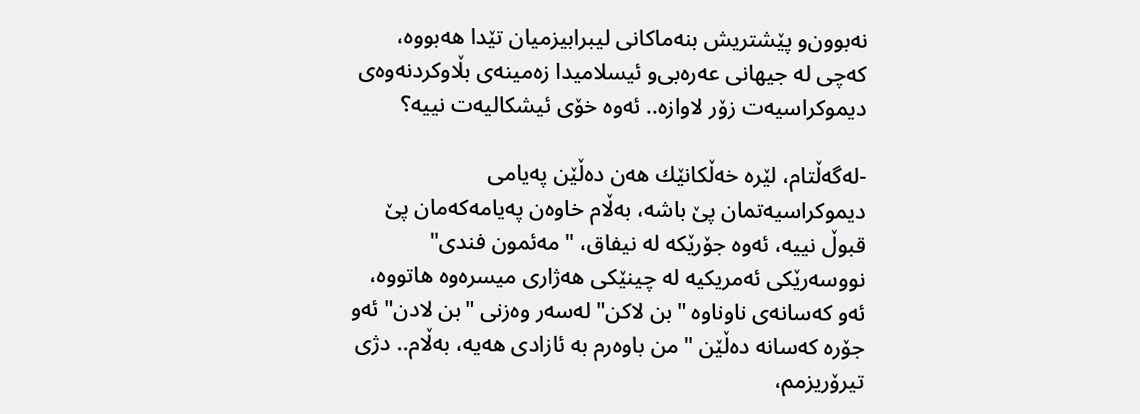نه‌بوون‌و پێشتریش بنه‌ماكانی‌ لیبرابیزمیان تێدا هه‌بووه‌، كه‌چی‌ له‌ جیهانی‌ عه‌ره‌بی‌‌و ئیسلامیدا زه‌مینه‌ی‌ بڵاوكردنه‌وه‌ی‌ دیموكراسیه‌ت زۆر لاوازه‌.. ئه‌وه‌ خۆی‌ ئیشكالیه‌ت نییه‌؟

-له‌گه‌ڵتام، لێره‌ خه‌ڵكانێك هه‌ن ده‌ڵێن په‌یامی‌ دیموكراسیه‌تمان پێ‌ باشه‌، به‌ڵام خاوه‌ن په‌یامه‌كه‌مان پێ‌ قبوڵ‌ نییه‌، ئه‌وه‌ جۆرێكه‌ له‌ نیفاق، "مه‌ئمون فندی‌" نووسه‌رێكی‌ ئه‌مریكیه‌ له‌ چینێكی‌ هه‌ژاری‌ میسره‌وه‌ هاتووه‌، ئه‌و كه‌سانه‌ی‌ ناوناوه‌ "بن لاكن" له‌سه‌ر وه‌زنی‌ "بن لادن" ئه‌و جۆره‌ كه‌سانه‌ ده‌ڵێن "من باوه‌رم به‌ ئازادی‌ هه‌یه‌، به‌ڵام.. دژی‌ تیرۆریزمم،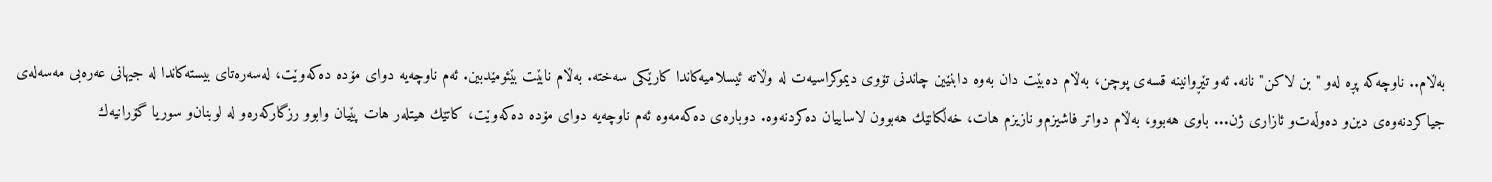به‌ڵام.. ناوچه‌كه‌ پڕه‌ له‌و "بن لاكن"نانه‌. ئه‌و تێڕوانینه‌ قسه‌ی‌ پوچن، به‌ڵام ده‌بێت دان به‌وه‌ دابنێین چاندنی‌ تۆوی‌ دیموكراسیه‌ت له‌ وڵاته‌ ئیسلامیه‌كاندا كارێكی‌ سه‌خته‌. به‌ڵام نابێت بێئومێدبین. ئه‌م ناوچه‌یه‌ دوای‌ مۆده‌ ده‌كه‌وێت، له‌سه‌ره‌تای‌ بیسته‌كاندا له‌ جیهانی‌ عه‌ره‌بی‌ مه‌سه‌له‌ی‌ جیاكردنه‌وه‌ی‌ دین‌و ده‌وڵه‌ت‌و ئازاری‌ ژن... باوی‌ هه‌بوو، به‌ڵام دواتر فاشیزم‌و نازیزم هات، خه‌ڵكانێك هه‌بوون لاساییان ده‌كردنه‌وه‌. دوباره‌ی‌ ده‌كه‌مه‌وه‌ ئه‌م ناوچه‌یه‌ دوای‌ مۆده‌ ده‌كه‌وێت، كاتێك هیتله‌ر هات پێیان وابوو رزگاركه‌ره‌و له‌ لوبنان‌و سوریا گۆرانیه‌ك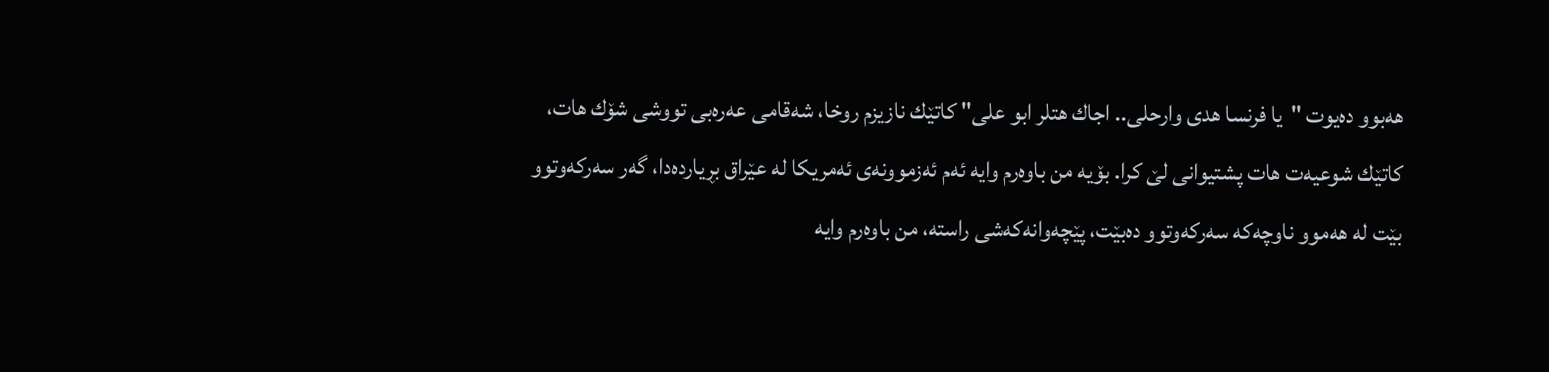هه‌بوو ده‌یوت "یا فرنسا هدی‌ وارحلی‌.. اجاك هتلر ابو علی" كاتێك نازیزم روخا، شه‌قامی‌ عه‌ره‌بی‌ تووشی‌ شۆك هات، كاتێك شوعیه‌ت هات پشتیوانی‌ لێ‌ كرا. بۆیه‌ من باوه‌رم وایه‌ ئه‌م ئه‌زموونه‌ی‌ ئه‌مریكا له‌ عێراق بڕیارده‌دا، گه‌ر سه‌ركه‌وتوو بێت له‌ هه‌موو ناوچه‌كه‌ سه‌ركه‌وتوو ده‌بێت، پێچه‌وانه‌كه‌شی‌ راسته‌، من باوه‌رم وایه‌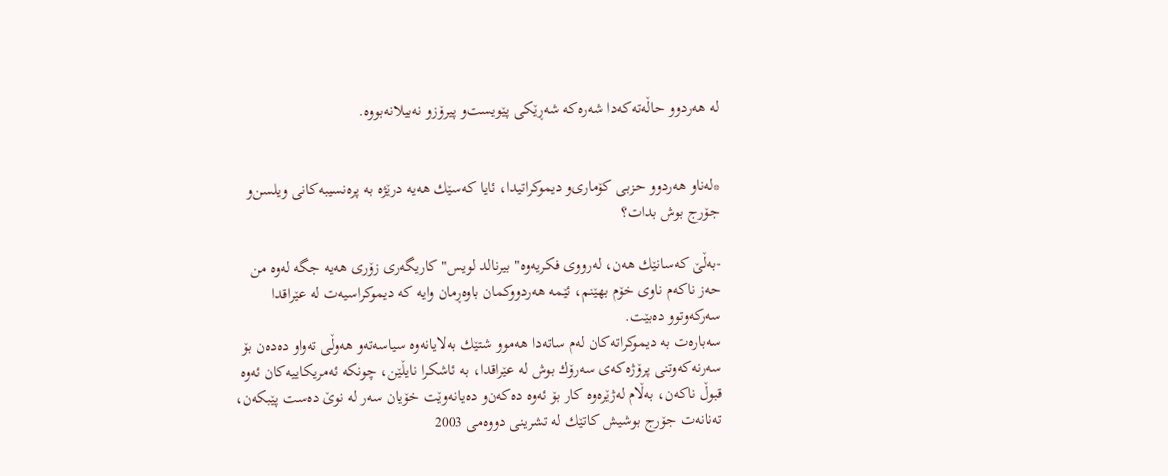له‌ هه‌ردوو حاڵه‌ته‌كه‌دا شه‌ره‌كه‌ شه‌ڕێكی‌ پێویست‌و پیرۆز‌و نه‌بیلانه‌بووه‌.


*له‌ناو هه‌ردوو حزبی‌ كۆماری‌‌و دیموكراتیدا، ئایا كه‌سێك هه‌یه‌ درێژه‌ به‌ پره‌نسیبه‌كانی‌ ویلسن‌و جۆرج بوش بدات؟

-به‌ڵێ‌ كه‌سانێك هه‌ن، له‌رووی‌ فكریه‌وه‌" بیرنالد لویس" كاریگه‌ری‌ زۆری‌ هه‌یه‌ جگه‌ له‌وه‌ من حه‌ز ناكه‌م ناوی‌ خۆم بهێنم، ئێمه‌ هه‌ردووكمان باوه‌ڕمان وایه‌ كه‌ دیموكراسیه‌ت له‌ عێراقدا سه‌ركه‌وتوو ده‌بێت.
سه‌باره‌ت به‌ دیموكراته‌كان له‌م ساته‌دا هه‌موو شتێك به‌لایانه‌وه‌ سیاسه‌ته‌و هه‌وڵی‌ ته‌واو ده‌ده‌ن بۆ سه‌رنه‌كه‌وتنی‌ پرۆژه‌كه‌ی‌ سه‌رۆك بوش له‌ عێراقدا، به‌ ئاشكرا نایڵێن، چونكه‌ ئه‌مریكاییه‌كان ئه‌وه‌ قبوڵ‌ ناكه‌ن، به‌ڵام له‌ژێره‌وه‌ كار بۆ ئه‌وه‌ ده‌كه‌ن‌و ده‌یانه‌وێت خۆیان سه‌ر له‌ نوێ‌ ده‌ست پێبكه‌ن، ته‌نانه‌ت جۆرج بوشیش كاتێك له‌ تشرینی‌ دووه‌می‌ 2003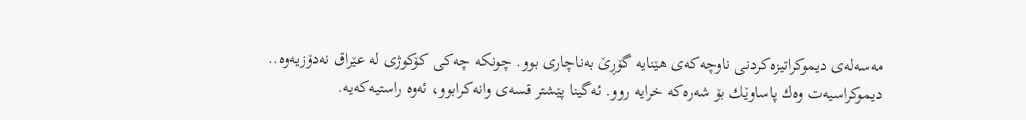مه‌سه‌له‌ی‌ دیموكراتیزه‌كردنی‌ ناوچه‌كه‌ی‌ هێنایه‌ گۆڕێ‌ به‌ناچاری‌ بوو. چونكه‌ چه‌كی‌ كۆكوژی‌ له‌ عێراق نه‌دۆزیه‌وه‌.. دیموكراسیه‌ت وه‌ك پاساوێك بۆ شه‌ره‌كه‌ خرایه‌ روو. ئه‌گینا پێشتر قسه‌ی‌ وانه‌كرابوو، ئه‌وه‌ راستیه‌كه‌یه‌.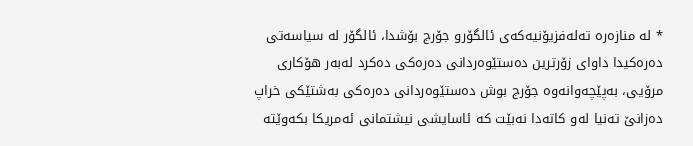* له‌ منازه‌ره‌ ته‌له‌فزیۆنیه‌كه‌ی‌ ئالگۆرو جۆرج بۆشدا، ئالگۆر له‌ سیاسه‌تی‌ ده‌ره‌كیدا داوای‌ زۆرترین ده‌ستێوه‌ردانی‌ ده‌ره‌كی‌ ده‌كرد له‌به‌ر هۆكاری‌ مرۆیی‌، به‌پێچه‌وانه‌وه‌ جۆرج بوش ده‌ستێوه‌ردانی‌ ده‌ره‌كی‌ به‌شتێكی‌ خراپ ده‌زانێ‌ ته‌نیا له‌و كاته‌دا نه‌بێت كه‌ ئاسایشی‌ نیشتمانی‌ ئه‌مریكا بكه‌وێته‌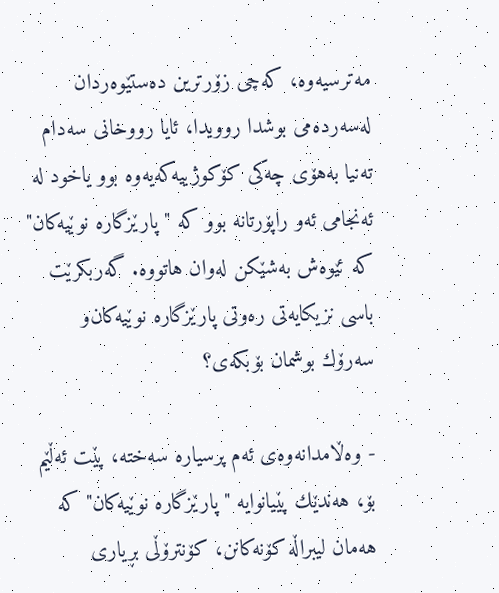مه‌ترسیه‌وه‌، كه‌چی‌ زۆرترین ده‌ستێوه‌ردان له‌سه‌رده‌می‌ بوشدا روویدا، ئایا رووخانی‌ سه‌دام ته‌نیا به‌هۆی‌ چه‌كی‌ كۆكوژییه‌كه‌یه‌وه‌ بوو یاخود له‌ ئه‌نجامی‌ ئه‌و راپۆرتانه‌ بوو كه‌ "پارێزگاره‌ نوێیه‌كان" كه‌ ئێوه‌ش به‌شێكن له‌وان هاتووه‌. گه‌ربكرێت باسی‌ نزیكایه‌تی‌ ره‌وتی‌ پارێزگاره‌ نوێیه‌كان‌و سه‌رۆك بوشمان بۆبكه‌ی‌؟

- وه‌ڵامدانه‌وه‌ی‌ ئه‌م پرسیاره‌ سه‌خته‌، پێت ئه‌ڵێم بۆ، هه‌ندێك پێیانوایه‌ "پارێزگاره‌ نوێیه‌كان" كه‌ هه‌مان لیبراڵه‌ كۆنه‌كانن، كۆنترۆڵی بڕیاری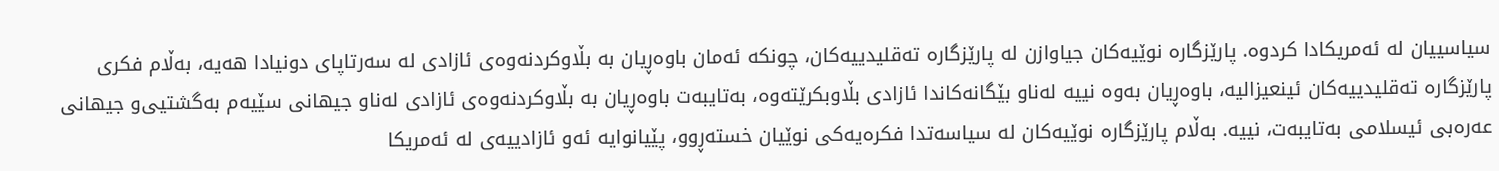سیاسییان له‌ ئه‌مریكادا كردوه‌. پارێزگاره‌ نوێیه‌كان جیاوازن له‌ پارێزگاره‌ ته‌قلیدییه‌كان، چونكه‌ ئه‌مان باوه‌ڕیان به‌ بڵاوكردنه‌وه‌ی‌ ئازادی‌ له‌ سه‌رتاپای‌ دونیادا هه‌یه‌، به‌ڵام فكری پارێزگاره‌ ته‌قلیدییه‌كان ئینعیزالیه‌، باوه‌ڕیان به‌وه‌ نییه‌ له‌ناو بێگانه‌كاندا ئازادی بڵاوبكرێته‌وه‌، به‌تایبه‌ت باوه‌ڕیان به‌ بڵاوكردنه‌وه‌ی‌ ئازادی‌ له‌ناو جیهانی‌ سێیه‌م به‌گشتیی‌و جیهانی‌ عه‌ره‌بی ئیسلامی‌ به‌تایبه‌ت، نییه‌. به‌ڵام پارێزگاره‌ نوێیه‌كان له‌ سیاسه‌تدا فكره‌یه‌كی‌ نوێیان خسته‌ڕوو، پێیانوایه‌ ئه‌و ئازادییه‌ی‌ له‌ ئه‌مریكا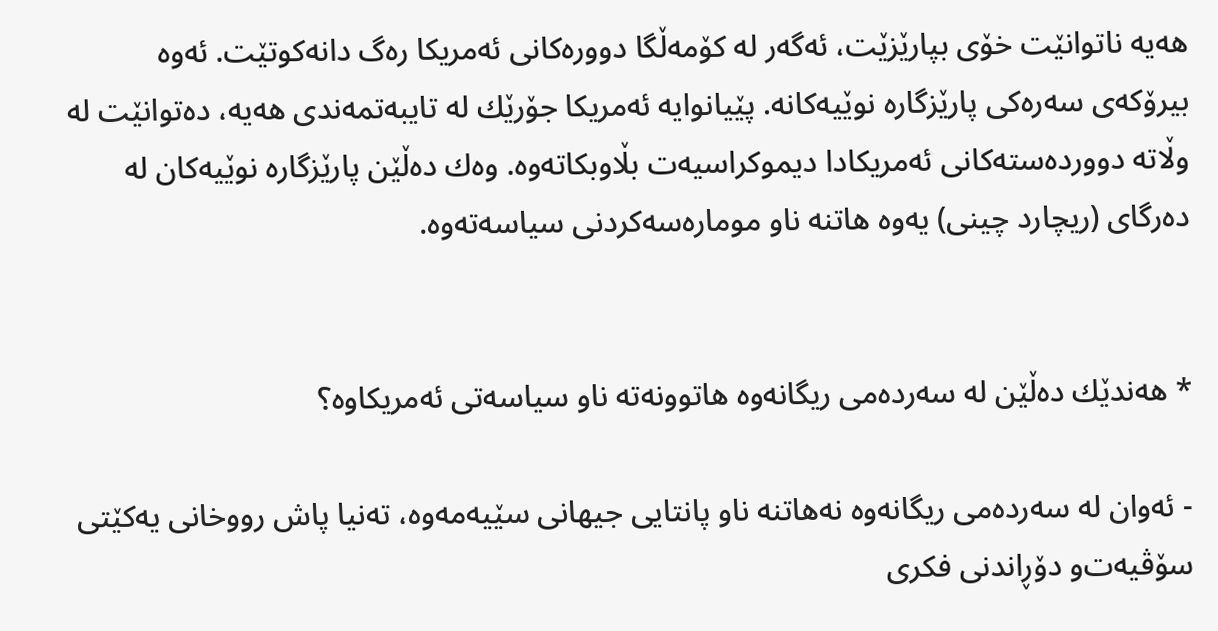هه‌یه‌ ناتوانێت خۆی بپارێزێت، ئه‌گه‌ر له‌ كۆمه‌ڵگا دووره‌كانی‌ ئه‌مریكا ره‌گ دانه‌كوتێت. ئه‌وه‌ بیرۆكه‌ی‌ سه‌ره‌كی‌ پارێزگاره‌ نوێیه‌كانه‌. پێیانوایه‌ ئه‌مریكا جۆرێك له‌ تایبه‌تمه‌ندی‌ هه‌یه‌، ده‌توانێت له‌ وڵاته‌ دوورده‌سته‌كانی‌ ئه‌مریكادا دیموكراسیه‌ت بڵاوبكاته‌وه‌. وه‌ك ده‌ڵێن پارێزگاره‌ نوێیه‌كان له‌ ده‌رگای‌ (ریچارد چینی) یه‌وه‌ هاتنه‌ ناو موماره‌سه‌كردنی‌ سیاسه‌ته‌وه‌.


* هه‌ندێك ده‌ڵێن له‌ سه‌رده‌می‌ ریگانه‌وه‌ هاتوونه‌ته‌ ناو سیاسه‌تی‌ ئه‌مریكاوه‌؟

- ئه‌وان له‌ سه‌رده‌می‌ ریگانه‌وه‌ نه‌هاتنه‌ ناو پانتایی جیهانی‌ سێیه‌مه‌وه‌، ته‌نیا پاش رووخانی‌ یه‌كێتی سۆڤیه‌ت‌و دۆڕاندنی‌ فكری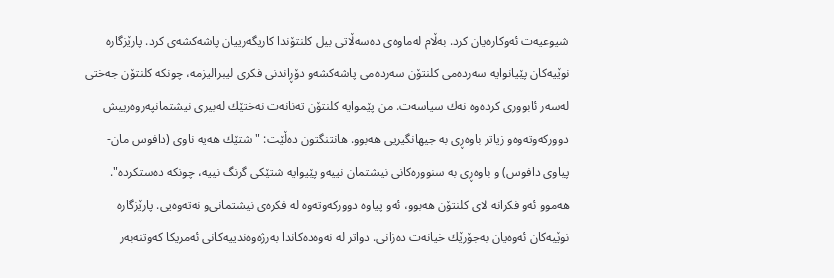شیوعیه‌ت ئه‌وكاره‌یان كرد. به‌ڵام له‌ماوه‌ی‌ ده‌سه‌ڵاتی‌ بیل كلنتۆندا كاریگه‌رییان پاشه‌كشه‌ی‌ كرد. پارێزگاره‌ نوێیه‌كان پێیانوایه‌ سه‌رده‌می‌ كلنتۆن سه‌رده‌می‌ پاشه‌كشه‌و دۆڕاندنی‌ فكری لیبرالیزمه‌، چونكه‌ كلنتۆن جه‌ختی‌ له‌سه‌ر ئابووری‌ كرده‌وه‌ نه‌ك سیاسه‌ت. من پێموایه‌ كلنتۆن ته‌نانه‌ت نه‌ختێك له‌بیری نیشتمانپه‌روه‌رییش دووركه‌وته‌وه‌و زیاتر باوه‌ڕی به‌ جیهانگیریی هه‌بوو. هانتنگتون ده‌ڵێت: "شتێك هه‌یه‌ ناوی‌ (دافوس مان- پیاوی‌ دافوس) و باوه‌ڕی به‌ سنووره‌كانی‌ نیشتمان نییه‌و پێیوایه‌ شتێكی‌ گرنگ نییه‌، چونكه‌ ده‌ستكرده‌". هه‌موو ئه‌و فكرانه‌ لای‌ كلنتۆن هه‌بوو، ئه‌و پیاوه‌ دووركه‌وته‌وه‌ له‌ فكره‌ی‌ نیشتمانی‌و نه‌ته‌وه‌یی. پارێزگاره‌ نوێیه‌كان ئه‌وه‌یان به‌جۆرێك خیانه‌ت ده‌زانی‌. دواتر له‌ نه‌وه‌ده‌كاندا به‌رژه‌وه‌ندییه‌كانی‌ ئه‌مریكا كه‌وتنه‌به‌ر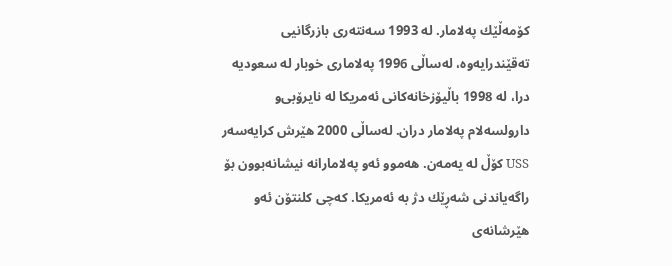كۆمه‌ڵێك په‌لامار. له‌ 1993 سه‌نته‌ری‌ بازرگانیی ته‌قێندرایه‌وه‌، له‌ساڵی 1996 په‌لاماری‌ خوبار له‌ سعودیه‌ درا، له‌ 1998 باڵیۆزخانه‌كانی‌ ئه‌مریكا له‌ نایرۆبی‌و دارولسه‌لام په‌لامار دران. له‌ساڵی 2000 هێرش كرایه‌سه‌ر USS كۆڵ‌ له‌ یه‌مه‌ن. هه‌موو ئه‌و په‌لامارانه‌ نیشانه‌بوون بۆ راگه‌یاندنی‌ شه‌ڕێك دژ به‌ ئه‌مریكا. كه‌چی‌ كلنتۆن ئه‌و هێرشانه‌ی‌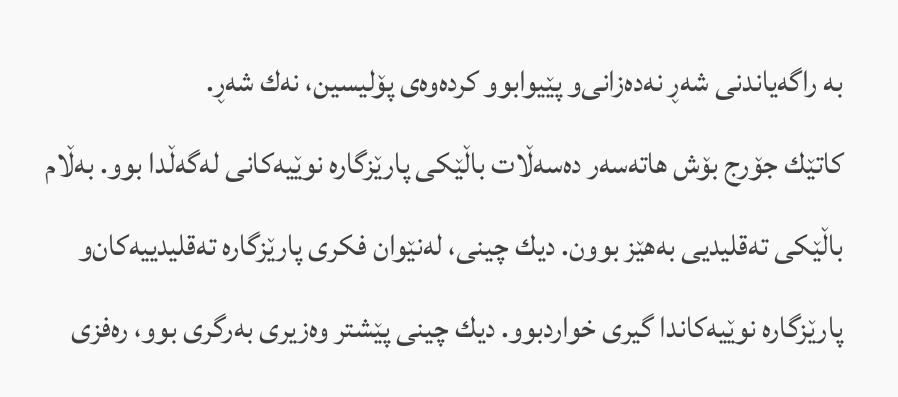به‌ راگه‌یاندنی‌ شه‌ڕ نه‌ده‌زانی‌‌و پێیوابوو كرده‌وه‌ی‌ پۆلیسین، نه‌ك شه‌ڕ.
كاتێك جۆرج بۆش هاته‌سه‌ر ده‌سه‌ڵات باڵێكی پارێزگاره‌ نوێیه‌كانی له‌گه‌ڵدا بوو. به‌ڵام باڵێكی ته‌قلیدیی به‌هێز بوون. دیك چینی، له‌نێوان فكری پارێزگاره‌ ته‌قلیدییه‌كان‌و پارێزگاره‌ نوێیه‌كاندا گیری خواردبوو. دیك چینی پێشتر وه‌زیری به‌رگری‌ بوو، ره‌فزی‌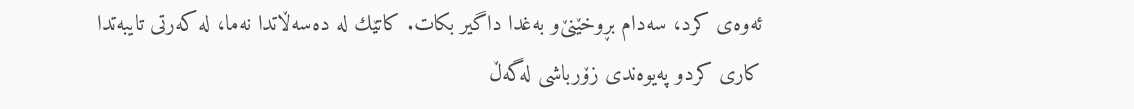ئه‌وه‌ی‌ كرد، سه‌دام بڕوخێنێ‌‌و به‌غدا داگیر بكات. كاتێك له‌ ده‌سه‌ڵاتدا نه‌ما، له‌ كه‌رتی‌ تایبه‌تدا كاری‌ كردو په‌یوه‌ندی‌ زۆرباشی له‌گه‌ڵ‌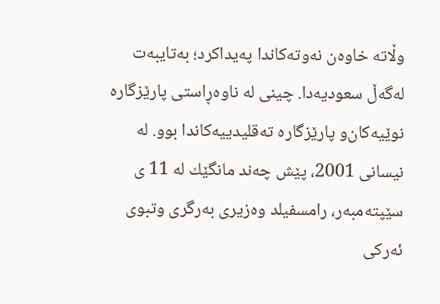وڵاته‌ خاوه‌ن نه‌وته‌كاندا په‌یداكرد؛ به‌تایبه‌ت له‌گه‌ڵ سعودیه‌دا. چینی له‌ ناوه‌ڕاستی‌ پارێزگاره‌ نوێیه‌كان‌و پارێزگاره‌ ته‌قلیدییه‌كاندا بوو. له‌ نیسانی‌ 2001، پێش چه‌ند مانگێك له‌ 11 ی‌ سێپته‌مبه‌ر، رامسفیلد وه‌زیری به‌رگری‌ وتبوی‌ ئه‌ركی‌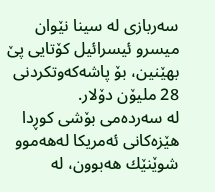سه‌ربازی‌ له‌ سینا نێوان میسرو ئیسرائیل كۆتایی پێ‌ بهێنین، بۆ پاشه‌كه‌وتكردنی‌ 28 ملیۆن دۆلار.
له‌ سه‌رده‌می‌ بۆشی كوڕدا هێزه‌كانی‌ ئه‌مریكا له‌هه‌موو شوێنێك هه‌بوون، له‌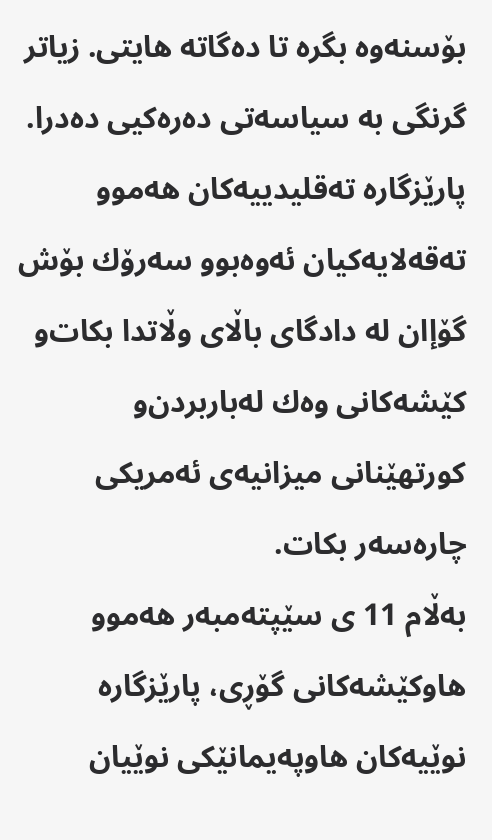بۆسنه‌وه‌ بگره‌ تا ده‌گاته‌ هایتی. زیاتر گرنگی‌ به‌ سیاسه‌تی‌ ده‌ره‌كیی ده‌درا. پارێزگاره‌ ته‌قلیدییه‌كان هه‌موو ته‌قه‌لایه‌كیان ئه‌وه‌بوو سه‌رۆك بۆش گۆإان له‌ دادگای‌ باڵای‌ وڵاتدا بكات‌و كێشه‌كانی‌ وه‌ك له‌باربردن‌و كورتهێنانی‌ میزانیه‌ی‌ ئه‌مریكی چاره‌سه‌ر بكات.
به‌ڵام 11 ی‌ سێپته‌مبه‌ر هه‌موو هاوكێشه‌كانی‌ گۆڕی، پارێزگاره‌ نوێیه‌كان هاوپه‌یمانێكی نوێیان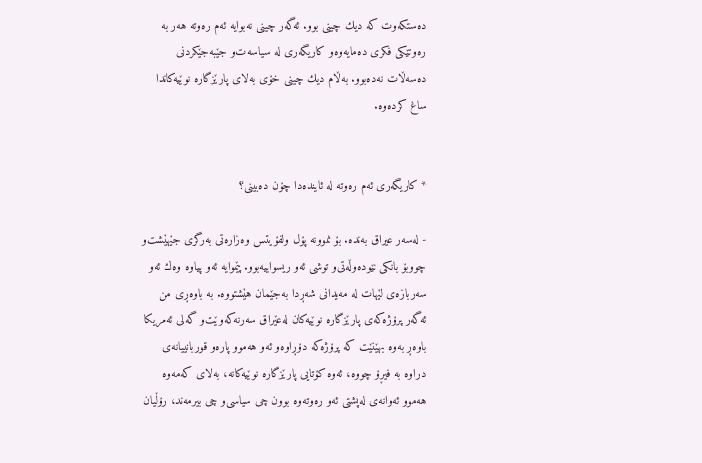ده‌ستكه‌وت كه‌ دیك چینی بوو. ئه‌گه‌ر چینی نه‌بوایه‌ ئه‌م ره‌وته‌ هه‌ر به‌ ره‌وتێكی فكری ده‌مایه‌وه‌و كاریگه‌ری‌ له‌ سیاسه‌ت‌و جێبه‌جێكردنی‌ ده‌سه‌ڵات نه‌ده‌بوو. به‌ڵام دیك چینی خۆی به‌لای‌ پارێزگاره‌ نوێیه‌كاندا ساغ كرده‌وه‌.


* كاریگه‌ری‌ ئه‌م ره‌وته‌ له‌ ئاینده‌دا چۆن ده‌بینی؟

- له‌سه‌ر عیراق به‌نده‌. بۆ نموونه‌ پۆل ولفۆیتس وه‌زاره‌تی‌ به‌رگری‌ جێهێشت‌و چووبۆ بانكی‌ نێوده‌وڵه‌تی‌و توشی‌ ئه‌و ریسواییه‌بوو. پێموایه‌ ئه‌و پیاوه‌ وه‌ك ئه‌و سه‌ربازه‌ی‌ لێهات له‌ مه‌یدانی‌ شه‌ڕدا به‌جێمان هێشتووه‌. به‌ باوه‌ڕی‌ من ئه‌گه‌ر پرۆژه‌كه‌ی‌ پارێزگاره‌ نوێیه‌كان له‌عێراق سه‌رنه‌كه‌وێت‌و گه‌لی‌ ئه‌مریكا باوه‌ڕ به‌وه‌ بهێنێت كه‌ پرۆژه‌كه‌ دۆڕاوه‌و ئه‌و هه‌موو پاره‌و قوربانییانه‌ی‌ دراوه‌ به‌ فیڕۆ چووه‌، ئه‌وه‌ كۆتایی پارێزگاره‌ نوێیه‌كانه‌، به‌لای‌ كه‌مه‌وه‌ هه‌موو ئه‌وانه‌ی‌ له‌پشتی‌ ئه‌و ره‌وته‌وه‌ بوون چی سیاسی‌و چی بیرمه‌ند، رۆڵیان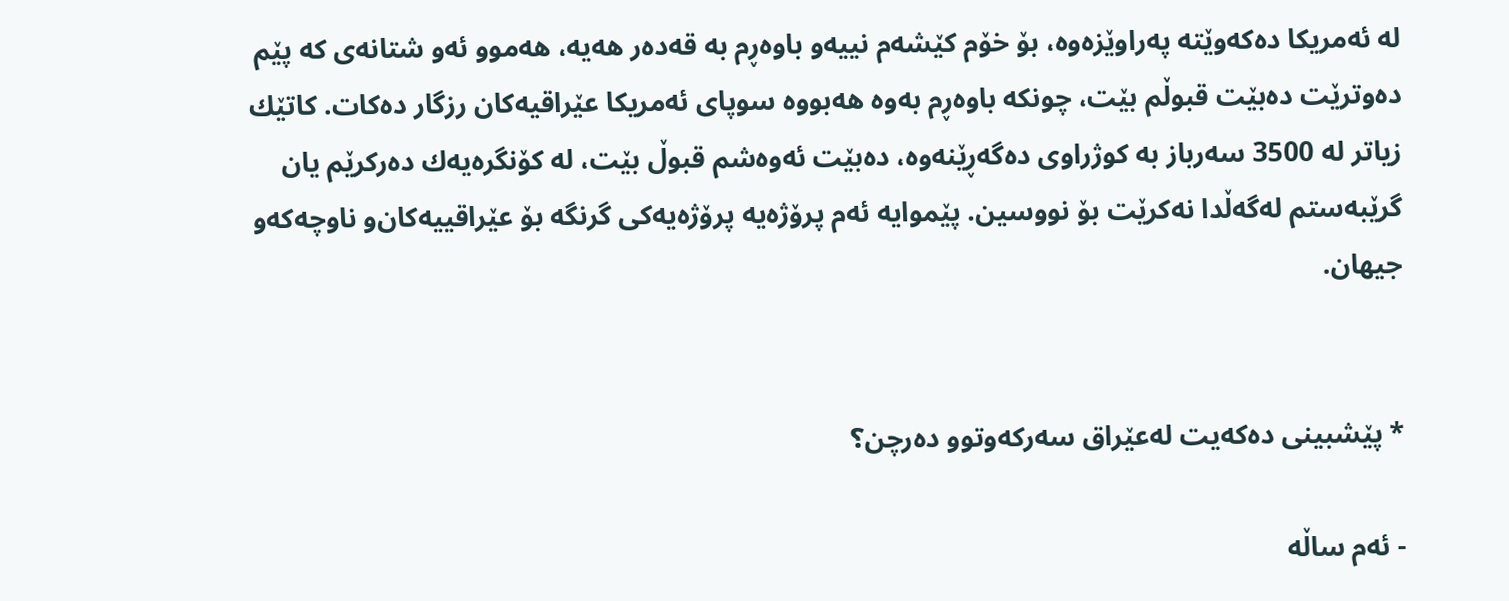له‌ ئه‌مریكا ده‌كه‌وێته‌ په‌راوێزه‌وه‌، بۆ خۆم كێشه‌م نییه‌و باوه‌ڕم به‌ قه‌ده‌ر هه‌یه‌، هه‌موو ئه‌و شتانه‌ی‌ كه‌ پێم ده‌وترێت ده‌بێت قبوڵم بێت، چونكه‌ باوه‌ڕم به‌وه‌ هه‌بووه‌ سوپای‌ ئه‌مریكا عێراقیه‌كان رزگار ده‌كات. كاتێك زیاتر له‌ 3500 سه‌رباز به‌ كوژراوی‌ ده‌گه‌ڕێنه‌وه‌، ده‌بێت ئه‌وه‌شم قبوڵ‌ بێت، له‌ كۆنگره‌یه‌ك ده‌ركرێم یان گرێبه‌ستم له‌گه‌ڵدا نه‌كرێت بۆ نووسین. پێموایه‌ ئه‌م پرۆژه‌یه‌ پرۆژه‌یه‌كی‌ گرنگه‌ بۆ عێراقییه‌كان‌و ناوچه‌كه‌و جیهان.


* پێشبینی ده‌كه‌یت له‌عێراق سه‌ركه‌وتوو ده‌رچن؟

- ئه‌م ساڵه‌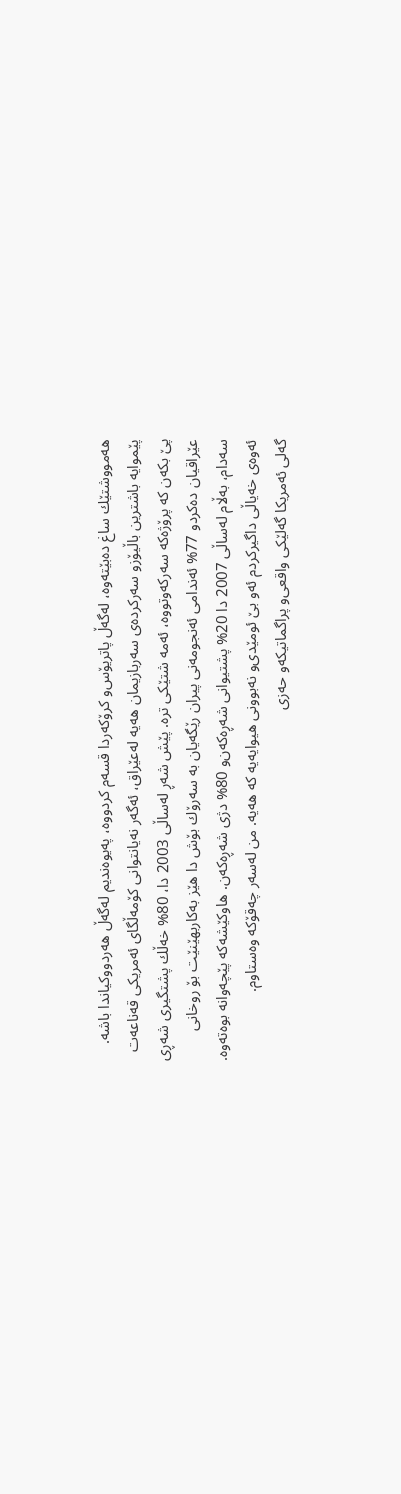هه‌مووشتێك ساغ ده‌بێته‌وه‌، له‌گه‌ڵ پاتریۆس‌و كرۆكه‌ردا قسه‌م كردووه‌، په‌یوه‌ندیم له‌گه‌ڵ‌ هه‌ردووكیاندا باشه‌. پێموایه‌ باشترین باڵیۆزو سه‌ركرده‌ی‌ سه‌ربازیمان هه‌یه‌ له‌عێراق، ئه‌گه‌ر نه‌یانتوانی‌ كۆمه‌ڵگای‌ ئه‌مریكی قه‌ناعه‌ت پێ‌ بكه‌ن كه‌ پرۆژه‌كه‌ سه‌ركه‌وتووه‌، ئه‌مه‌ شتێكی تره‌. پێش شه‌ڕ له‌ساڵی 2003 دا، 80% خه‌ڵك پشتگیری شه‌ڕی عێراقیان ده‌كردو 77% ئه‌ندامی‌ ئه‌نجومه‌نی‌ پیران رێگه‌یان به‌ سه‌رۆك بۆش دا هێز به‌كاربهێنێت بۆ روخانی‌ سه‌دام، به‌ڵام له‌ساڵی 2007 دا 20% پشتیوانی‌ شه‌ڕه‌كه‌ن‌و 80% دژی‌ شه‌ڕه‌كه‌ن. هاوكێشه‌كه‌ پێچه‌وانه‌ بوه‌ته‌وه‌. ئه‌وه‌ی‌ خه‌یاڵی داگیركردم ئه‌و بێ‌ ئومێدی‌و نه‌بوونی‌ هیوایه‌یه‌ كه‌ هه‌یه‌. من له‌سه‌ر چه‌قۆكه‌ وه‌ستاوم.
گه‌لی‌ ئه‌مریكا گه‌لێكی واقعی‌و پراگماتیكه‌و حه‌زی‌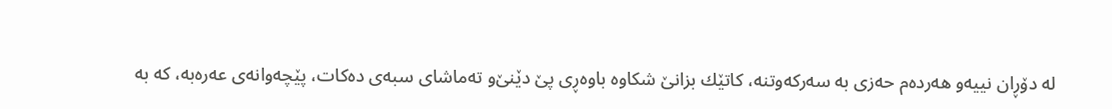له‌ دۆڕان نییه‌و هه‌رده‌م حه‌زی‌ به‌ سه‌ركه‌وتنه‌، كاتێك بزانێ‌ شكاوه‌ باوه‌ڕی پێ‌ دێنێ‌‌و ته‌ماشای‌ سبه‌ی ده‌كات، پێچه‌وانه‌ی‌ عه‌ره‌به‌، كه‌ به‌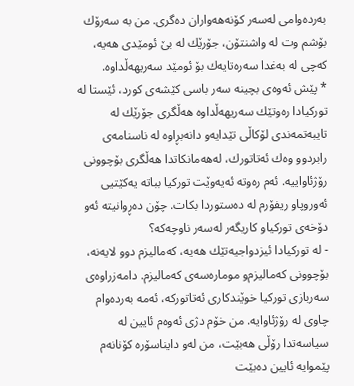به‌رده‌وامی‌ له‌سه‌ر كۆنه‌هه‌واران ده‌گری‌. من به‌ سه‌رۆك بۆشم وت له‌ واشنتۆن، جۆرێك له‌ بێ‌ ئومێدی هه‌یه‌، كه‌چی‌ له‌ به‌غدا سه‌ره‌تایه‌ك بۆ ئومێد سه‌ریهه‌ڵداوه‌.
* پێش ئه‌وه‌ی‌ بچینه‌ سه‌ر باسی‌ كێشه‌ی‌ كورد، ئێستا له‌ توركیادا ره‌وتێك سه‌ریهه‌ڵداوه‌ هه‌ڵگری جۆرێك له‌ تایبه‌تمه‌ندی لۆكاڵی تێدایه‌و دانه‌بڕاوه‌ له‌ ناسنامه‌ی‌ رابردوو وه‌ك ئه‌تاتورك، له‌هه‌مانكاتدا هه‌ڵگری بۆچوونی‌ رۆژئاواییه‌. ئه‌م ره‌وته‌ ئه‌یه‌وێت توركیا بباته‌ یه‌كێتیی ئه‌وروپاو ریفۆرم له‌ ده‌ستوردا بكات. چۆن ده‌ڕوانیته‌ ئه‌و دۆخه‌ی‌ توركیاو كاریگه‌ر له‌سه‌ر ناوچه‌كه‌؟
- له‌ توركیادا ئیزدواجیه‌تێك هه‌یه‌، كه‌مالیزم دوو لایه‌نه‌، بۆچوونی‌ كه‌مالیزم‌و موماره‌سه‌ی‌ كه‌مالیزم. دامه‌زراوه‌ی‌ سه‌ربازی‌ توركیا خوێندكاری‌ ئه‌تاتوركه‌، ئه‌مه‌ به‌رده‌وام چاوی‌ له‌ رۆژئاوایه‌. من خۆم دژی‌ ئه‌وه‌م ئایین له‌ سیاسه‌تدا رۆڵی هه‌بێت، من له‌و دایناسۆره‌ كۆنانه‌م پێموایه‌ ئایین ده‌بێت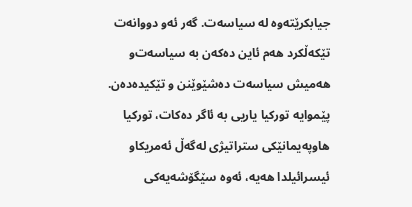جیابكرێته‌وه‌ له‌ سیاسه‌ت. گه‌ر ئه‌و دووانه‌ت تێكه‌ڵكرد هه‌م ئاین ده‌كه‌ن به‌ سیاسه‌ت‌و هه‌میش سیاسه‌ت ده‌شێوێنن ‌و تێكیده‌ده‌ن. پێموایه‌ توركیا یاریی به‌ ئاگر ده‌كات، توركیا هاوپه‌یمانێكی ستراتیژی له‌گه‌ڵ‌ ئه‌مریكاو ئیسرائیلدا هه‌یه‌، ئه‌وه‌ سێگۆشه‌یه‌كی‌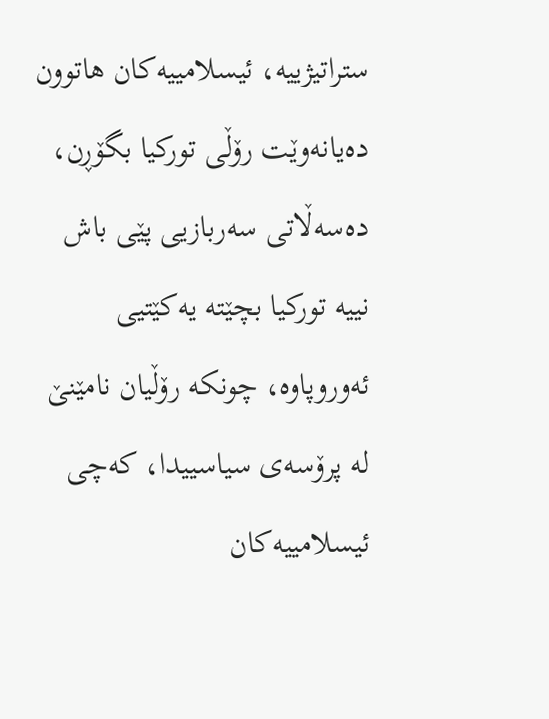ستراتیژییه‌، ئیسلامییه‌كان هاتوون ده‌یانه‌وێت رۆڵی توركیا بگۆڕن، ده‌سه‌ڵاتی‌ سه‌ربازیی پێی باش نییه‌ توركیا بچێته‌ یه‌كێتیی ئه‌وروپاوه‌، چونكه‌ رۆڵیان نامێنێ‌ له‌ پرۆسه‌ی‌ سیاسییدا، كه‌چی‌ ئیسلامییه‌كان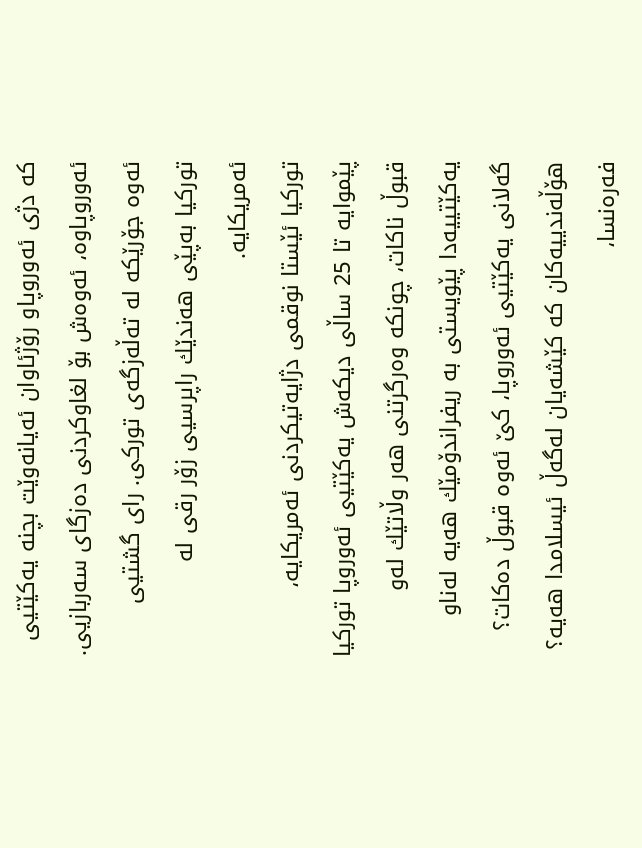كه‌ دژی‌ ئه‌وروپاو رۆژئاوان ئه‌یانه‌وێت بچنه‌ یه‌كێتیی ئه‌وروپاوه‌، ئه‌وه‌ش بۆ لغاوكردنی‌ ده‌زگای‌ سه‌ربازیی. ئه‌وه‌ جۆرێكه‌ له‌ ته‌ڵه‌زگه‌ی‌ توركی‌. رای‌ گشتیی توركیا به‌پێی هه‌ندێك راپرسیی زۆر رقی له‌ ئه‌مریكایه‌.
توركیا ئێستا نوقمی دژایه‌تیكردنی‌ ئه‌مریكایه‌، پێموایه‌ تا 25 ساڵی دیكه‌ش یه‌كێتیی ئه‌وروپا توركیا قبوڵ ناكات، چونكه‌ وه‌رگرتنی‌ هه‌ر وڵاتێك له‌و یه‌كێتییه‌دا پێویستی‌ به‌ ریفراندۆمێك هه‌یه‌ له‌ناو گه‌لانی‌ یه‌كێتیی ئه‌وروپا، كێ‌ ئه‌وه‌ قبوڵ ده‌كات؟ هۆڵه‌ندییه‌كان كه‌ كێشه‌یان له‌گه‌ڵ ئیسلامدا هه‌یه‌؟ فه‌ره‌نسا،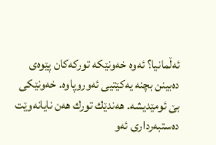ئه‌ڵمانیا؟ ئه‌وه‌ خه‌ونێكه‌ توركه‌كان پێوه‌ی‌ ده‌بینن بچنه‌ یه‌كێتیی ئه‌وروپاوه‌. خه‌ونێكی بێ‌ ئومێدیشه‌. هه‌ندێك تورك هه‌ن نایانه‌وێت ده‌ستبه‌رداری‌ ئه‌و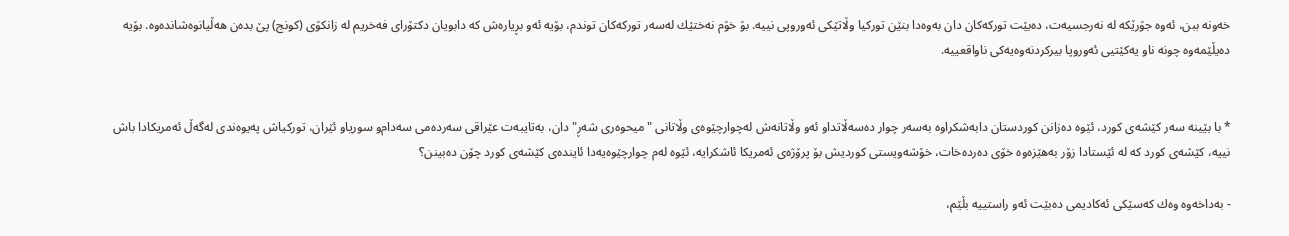خه‌ونه‌ ببن، ئه‌وه‌ جۆرێكه‌ له‌ نه‌رجسیه‌ت، ده‌بێت توركه‌كان دان به‌وه‌دا بنێن توركیا وڵاتێكی ئه‌وروپی نییه‌. بۆ خۆم نه‌ختێك له‌سه‌ر توركه‌كان توندم، بۆیه‌ ئه‌و بڕیاره‌ش كه‌ دابویان دكتۆرای‌ فه‌خریم له‌ زانكۆی (كونج) پێ‌ بده‌ن هه‌ڵیانوه‌شانده‌وه‌. بۆیه‌ ده‌یڵێمه‌وه‌ چونه‌ ناو یه‌كێتیی ئه‌وروپا بیركردنه‌وه‌یه‌كی‌ ناواقعییه‌.


* با بێینه‌ سه‌ر كێشه‌ی‌ كورد، ئێوه‌ ده‌زانن كوردستان دابه‌شكراوه‌ به‌سه‌ر چوار ده‌سه‌ڵاتداو ئه‌و وڵاتانه‌ش له‌چوارچێوه‌ی‌ وڵاتانی‌ "میحوه‌ری‌ شه‌ڕ" دان، به‌تایبه‌ت عێراقی‌ سه‌رده‌می‌ سه‌دام‌و سوریاو ئێران، توركیاش په‌یوه‌ندی‌ له‌گه‌ڵ‌ ئه‌مریكادا باش نییه‌، كێشه‌ی‌ كورد كه‌ له‌ ئێستادا زۆر به‌هێزه‌وه‌ خۆی‌ ده‌رده‌خات، خۆشه‌ویستی‌ كوردیش بۆ پرۆژه‌ی‌ ئه‌مریكا ئاشكرایه‌، ئێوه‌ له‌م چوارچێوه‌یه‌دا ئاینده‌ی‌ كێشه‌ی‌ كورد چۆن ده‌بینن؟

- به‌داخه‌وه‌ وه‌ك كه‌سێكی‌ ئه‌كادیمی‌ ده‌بێت ئه‌و راستییه‌ بڵێم،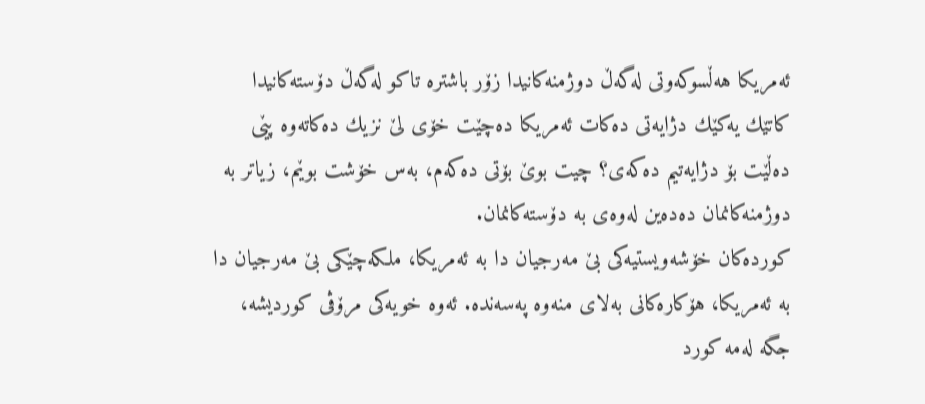ئه‌مریكا هه‌ڵسوكه‌وتی‌ له‌گه‌ڵ‌ دوژمنه‌كانیدا زۆر باشتره‌ تاكو له‌گه‌ڵ‌ دۆسته‌كانیدا كاتێك یه‌كێك دژایه‌تی‌ ده‌كات ئه‌مریكا ده‌چێت خۆی‌ لێ نزیك ده‌كاته‌وه‌ پێی‌ ده‌ڵێت بۆ دژایه‌تیم ده‌كه‌ی‌؟ چیت بوێ‌ بۆتی‌ ده‌كه‌م، به‌س خۆشت بوێم، زیاتر به‌ دوژمنه‌كانمان ده‌ده‌ین له‌وه‌ی‌ به‌ دۆسته‌كانمان.
كورده‌كان خۆشه‌ویستیه‌كی‌ بێ‌ مه‌رجیان دا به‌ ئه‌مریكا، ملكه‌چێكی‌ بێ‌ مه‌رجیان دا به‌ ئه‌مریكا، هۆكاره‌كانی‌ به‌لای‌ منه‌وه‌ په‌سه‌نده‌. ئه‌وه‌ خویه‌كی‌ مرۆڤی‌ كوردیشه‌، جگه‌ له‌مه‌ كورد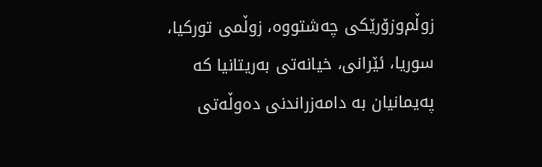زوڵم‌وزۆرێكی‌ چه‌شتووه‌، زوڵمی‌ توركیا، سوریا، ئێرانی‌، خیانه‌تی‌ به‌ریتانیا كه‌ په‌یمانیان به‌ دامه‌زراندنی‌ ده‌وڵه‌تی‌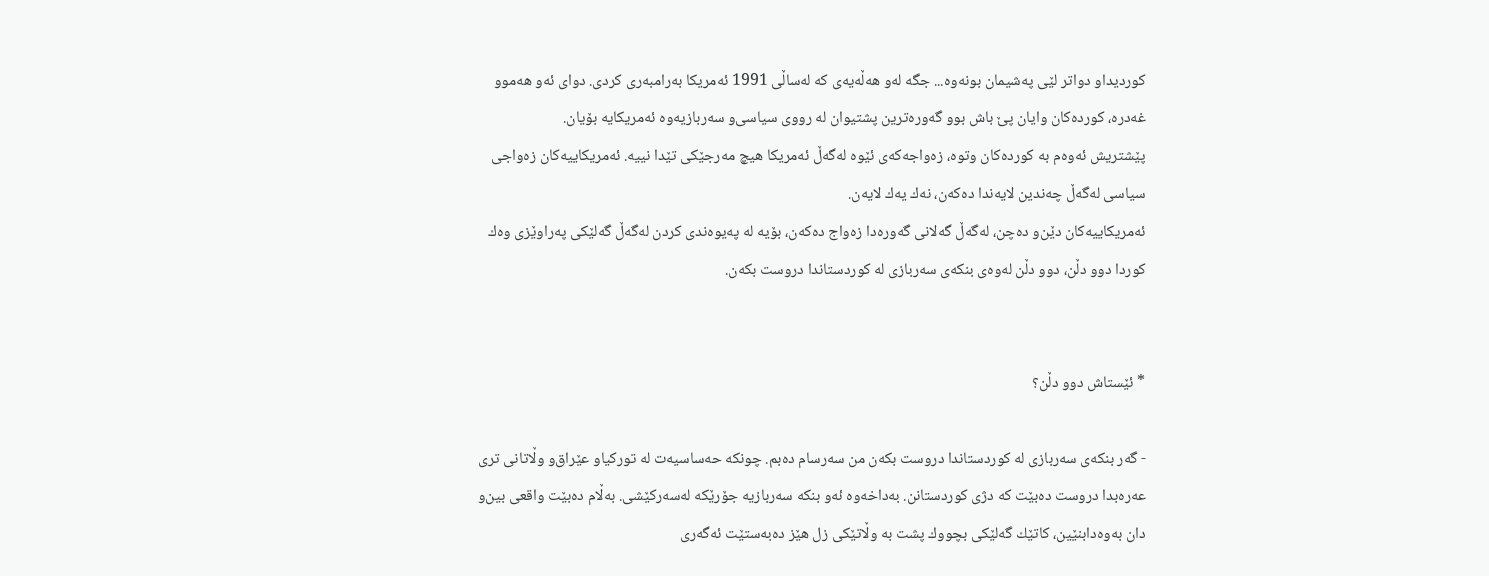كوردیداو دواتر لێی‌ په‌شیمان بونه‌وه‌... جگه‌ له‌و هه‌ڵه‌یه‌ی‌ كه‌ له‌ساڵی‌ 1991 ئه‌مریكا به‌رامبه‌ری‌ كردی‌. دوای‌ ئه‌و هه‌موو غه‌دره‌، كورده‌كان وایان پێ‌ باش بوو گه‌وره‌ترین پشتیوان له‌ رووی‌ سیاسی‌‌و سه‌ربازیه‌وه‌ ئه‌مریكایه‌ بۆیان.
پێشتریش ئه‌وه‌م به‌ كورده‌كان وتوه‌، زه‌واجه‌كه‌ی‌ ئێوه‌ له‌گه‌ڵ‌ ئه‌مریكا هیچ مه‌رجێكی‌ تێدا نییه‌. ئه‌مریكاییه‌كان زه‌واجی‌ سیاسی‌ له‌گه‌ڵ‌ چه‌ندین لایه‌ندا ده‌كه‌ن، نه‌ك یه‌ك لایه‌ن.
ئه‌مریكاییه‌كان دێن‌و ده‌چن، له‌گه‌ڵ‌ گه‌لانی‌ گه‌وره‌دا زه‌واج ده‌كه‌ن، بۆیه‌ له‌ په‌یوه‌ندی‌ كردن له‌گه‌ڵ‌ گه‌لێكی‌ په‌راوێزی‌ وه‌ك كوردا دوو دڵن، دوو دڵن له‌وه‌ی‌ بنكه‌ی‌ سه‌ربازی‌ له‌ كوردستاندا دروست بكه‌ن.


* ئێستاش دوو دڵن؟

- گه‌ر بنكه‌ی‌ سه‌ربازی‌ له‌ كوردستاندا دروست بكه‌ن من سه‌رسام ده‌بم. چونكه‌ حه‌ساسیه‌ت له‌ توركیاو عێراق‌و وڵاتانی‌ تری‌ عه‌ره‌بدا دروست ده‌بێت كه‌ دژی‌ كوردستانن. به‌داخه‌وه‌ ئه‌و بنكه‌ سه‌ربازیه‌ جۆرێكه‌ له‌سه‌ركێشی‌. به‌ڵام ده‌بێت واقعی‌ بین‌و دان به‌وه‌دابنێین، كاتێك گه‌لێكی‌ بچووك پشت به‌ وڵاتێكی‌ زل هێز ده‌به‌ستێت ئه‌گه‌ری‌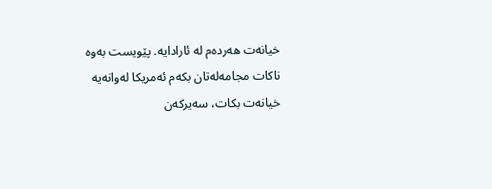خیانه‌ت هه‌رده‌م له‌ ئارادایه‌. پێویست به‌وه‌ ناكات مجامه‌له‌تان بكه‌م ئه‌مریكا له‌وانه‌یه‌ خیانه‌ت بكات، سه‌یركه‌ن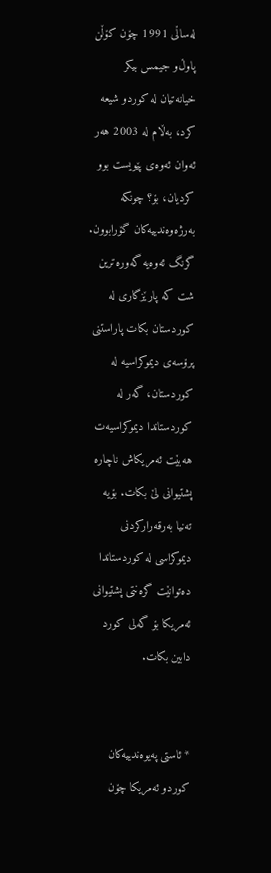له‌ساڵی‌ 1991 چۆن كۆڵن پاوڵ‌‌و جیمس بیكر خیانه‌تیان له‌ كوردو شیعه‌ كرد، به‌ڵام له‌ 2003 هه‌ر ئه‌وان ئه‌وه‌ی‌ پێویست بوو كردیان، بۆ؟ چونكه‌ به‌رژه‌وه‌ندییه‌كان گۆرابوون. گرنگ ئه‌وه‌یه‌ گه‌وره‌ترین شت كه‌ پارێزگاری‌ له‌ كوردستان بكات پاراستنی‌ پرۆسه‌ی‌ دیموكراسیه‌ له‌ كوردستان، گه‌ر له‌ كوردستاندا دیموكراسیه‌ت هه‌بێت ئه‌مریكاش ناچاره‌ پشتیوانی‌ لێ‌ بكات. بۆیه‌ ته‌نیا به‌رقه‌راركردنی‌ دیموكراسی‌ له‌ كوردستاندا ده‌توانێت گره‌نتی‌ پشتیوانی‌ ئه‌مریكا بۆ گه‌لی‌ كورد دابین بكات.


* ئاستی‌ په‌یوه‌ندییه‌كان كوردو ئه‌مریكا چۆن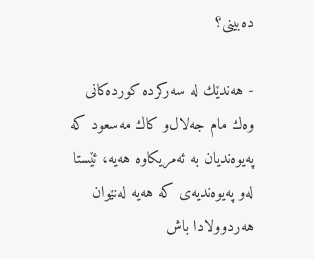ده‌بینی‌؟

- هه‌ندێك له‌ سه‌ركرده‌ كورده‌كانی‌ وه‌ك مام جه‌لال‌و كاك مه‌سعود كه‌ په‌یوه‌ندیان به‌ ئه‌مریكاوه‌ هه‌یه‌، ئێستا له‌و په‌یوه‌ندیه‌ی‌ كه‌ هه‌یه‌ له‌نێوان هه‌ردوولادا باش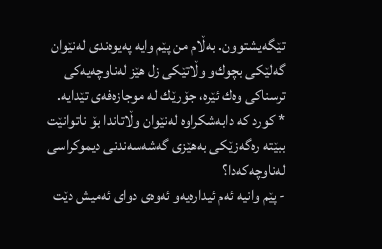تێگه‌یشتوون. به‌ڵام من پێم وایه‌ په‌یوه‌ندی‌ له‌نێوان گه‌لێكی‌ بچوك‌و وڵاتێكی‌ زل هێز له‌ناوچه‌یه‌كی‌ ترسناكی‌ وه‌ك ئێره‌، جۆرێك له‌ موجازه‌فه‌ی‌ تێدایه‌.
* كورد كه‌ دابه‌شكراوه‌ له‌نێوان وڵاتاندا بۆ ناتوانێت ببێته‌ ره‌گه‌زێكی‌ به‌هێزی‌ گه‌شه‌سه‌ندنی‌ دیموكراسی‌ له‌ناوچه‌كه‌دا؟
- پێم وانیه‌ ئه‌م ئیداره‌یه‌و ئه‌وه‌ی‌ دوای‌ ئه‌میش دێت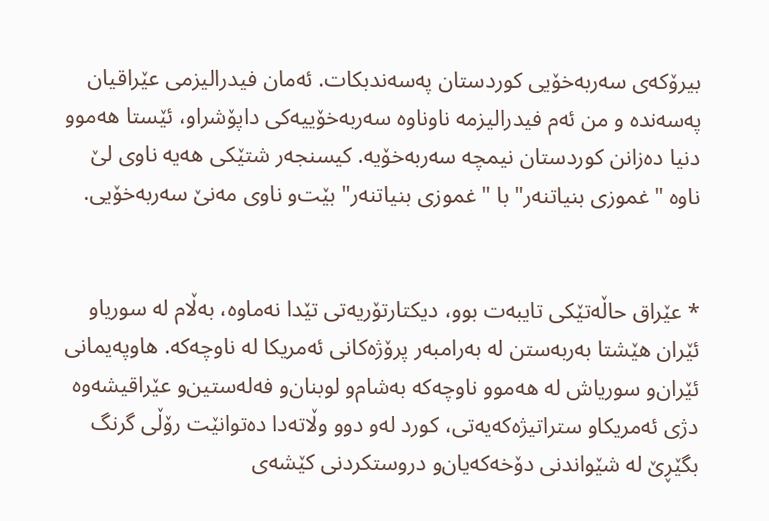بیرۆكه‌ی‌ سه‌ربه‌خۆیی‌ كوردستان په‌سه‌ندبكات. ئه‌مان فیدرالیزمی‌ عێراقیان په‌سه‌نده‌ و من ئه‌م فیدرالیزمه‌ ناوناوه‌ سه‌ربه‌خۆییه‌كی‌ داپۆشراو، ئێستا هه‌موو دنیا ده‌زانن كوردستان نیمچه‌ سه‌ربه‌خۆیه‌. كیسنجه‌ر شتێكی‌ هه‌یه‌ ناوی‌ لێ‌ ناوه‌ "غموزی بنیاتنه‌ر" با " غموزی بنیاتنه‌ر" بێت‌و ناوی‌ مه‌نێ‌ سه‌ربه‌خۆیی‌.


* عێراق حاڵه‌تێكی‌ تایبه‌ت بوو، دیكتارتۆریه‌تی‌ تێدا نه‌ماوه‌، به‌ڵام له‌ سوریاو ئێران هێشتا به‌ربه‌ستن له‌ به‌رامبه‌ر پرۆژه‌كانی‌ ئه‌مریكا له‌ ناوچه‌كه‌. هاوپه‌یمانی‌ ئێران‌و سوریاش له‌ هه‌موو ناوچه‌كه‌ به‌شام‌و لوبنان‌و فه‌له‌ستین‌و عێراقیشه‌وه‌ دژی‌ ئه‌مریكاو ستراتیژه‌كه‌یه‌تی‌، كورد له‌و دوو وڵاته‌دا ده‌توانێت رۆڵی‌ گرنگ بگێڕێ‌ له‌ شێواندنی‌ دۆخه‌كه‌یان‌و دروستكردنی‌ كێشه‌ی‌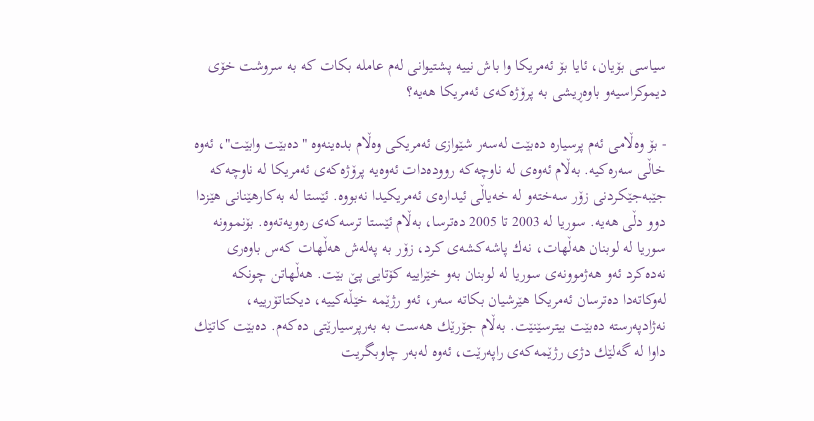سیاسی‌ بۆیان، ئایا بۆ ئه‌مریكا وا باش نییه‌ پشتیوانی‌ له‌م عامله‌ بكات كه‌ به‌ سروشت خۆی‌ دیموكراسیه‌و باوه‌ڕیشی‌ به‌ پرۆژه‌كه‌ی‌ ئه‌مریكا هه‌یه‌؟

- بۆ وه‌ڵامی‌ ئه‌م پرسیاره‌ ده‌بێت له‌سه‌ر شێوازی‌ ئه‌مریكی‌ وه‌ڵام بده‌ینه‌وه‌ "ده‌بێت وابێت"، ئه‌وه‌ خاڵی‌ سه‌ره‌كیه‌. به‌ڵام ئه‌وه‌ی‌ له‌ ناوچه‌كه‌ رووده‌دات ئه‌وه‌یه‌ پرۆژه‌كه‌ی‌ ئه‌مریكا له‌ ناوچه‌كه‌ جێبه‌جێكردنی‌ زۆر سه‌خته‌و له‌ خه‌یاڵی‌ ئیداره‌ی‌ ئه‌مریكیدا نه‌بووه‌. ئێستا له‌ به‌كارهێنانی‌ هێزدا دوو دڵی‌ هه‌یه‌. سوریا له‌ 2003 تا 2005 ده‌ترسا، به‌ڵام ئێستا ترسه‌كه‌ی‌ ره‌ویه‌ته‌وه‌. بۆنموونه‌ سوریا له‌ لوبنان هه‌ڵهات، نه‌ك پاشه‌كشه‌ی‌ كرد، زۆر به‌ په‌له‌ش هه‌ڵهات كه‌س باوه‌ری‌ نه‌ده‌كرد ئه‌و هه‌ژموونه‌ی‌ سوریا له‌ لوبنان به‌و خێراییه‌ كۆتایی‌ پێ‌ بێت. هه‌ڵهاتن چونكه‌ له‌وكاته‌دا ده‌ترسان ئه‌مریكا هێرشیان بكاته‌ سه‌ر، ئه‌و رژێمه‌ خێڵه‌كییه‌، دیكتاتۆرییه‌، نه‌ژادپه‌رسته‌ ده‌بێت بیترسێنێت. به‌ڵام جۆرێك هه‌ست به‌ به‌رپرسیارێتی‌ ده‌كه‌م. ده‌بێت كاتێك داوا له‌ گه‌لێك دژی‌ رژێمه‌كه‌ی‌ راپه‌رێت، ئه‌وه‌ له‌به‌ر چاوبگریت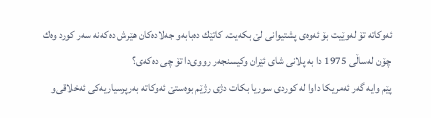ئه‌وكاته‌ تۆ له‌وێیت بۆ ئه‌وه‌ی‌ پشتیوانی‌ لێ‌ بكه‌یت. كاتێك ده‌بابه‌و جه‌لاده‌كان هێرش ده‌كه‌نه‌ سه‌ر كورد وه‌ك چۆن له‌ساڵی‌ 1975 دا به‌ پلانی‌ شای‌ ئێران وكیسنجه‌ر رووی‌دا تۆ چی‌ ده‌كه‌ی‌؟
پێم وایه‌ گه‌ر ئه‌مریكا داوا له‌ كوردی‌ سوریا بكات دژی‌ رژێم بوه‌ستێ‌ ئه‌وكاته‌ به‌رپرسیاریه‌كی‌ ئه‌خلاقی‌‌و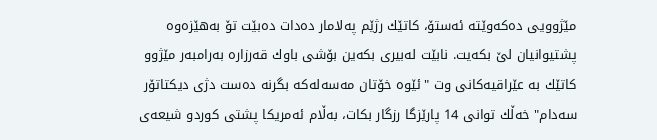مێژوویی‌ ده‌كه‌وێته‌ ئه‌ستۆ، كاتێك رژێم په‌لامار ده‌دات ده‌بێت تۆ به‌هێزه‌وه‌ پشتیوانیان لێ‌ بكه‌یت. نابێت له‌بیری‌ بكه‌ین بۆشی‌ باوك قه‌رزاره‌ به‌رامبه‌ر مێژوو كاتێك به‌ عێراقیه‌كانی‌ وت "ئێوه‌ خۆتان مه‌سه‌له‌كه‌ بگرنه‌ ده‌ست دژی‌ دیكتاتۆر سه‌دام" خه‌ڵك توانی‌ 14 پارێزگا رزگار بكات، به‌ڵام ئه‌مریكا پشتی‌ كوردو شیعه‌ی‌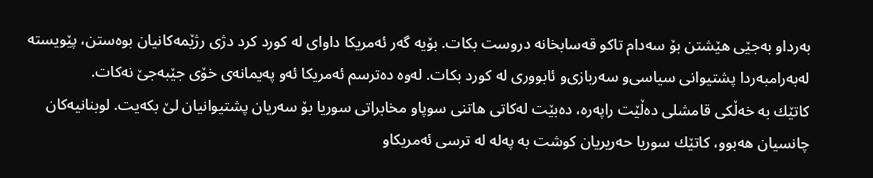به‌رداو به‌جێی‌ هێشتن بۆ سه‌دام تاكو قه‌سابخانه‌ دروست بكات. بۆیه‌ گه‌ر ئه‌مریكا داوای‌ له‌ كورد كرد دژی‌ رژێمه‌كانیان بوه‌ستن، پێویسته‌ له‌به‌رامبه‌ردا پشتیوانی‌ سیاسی‌‌و سه‌ربازی‌‌و ئابووری‌ له‌ كورد بكات. له‌وه‌ ده‌ترسم ئه‌مریكا ئه‌و په‌یمانه‌ی‌ خۆی‌ جێبه‌جێ‌ نه‌كات.
كاتێك به‌ خه‌ڵكی‌ قامشلی‌ ده‌ڵێت راپه‌ره‌، ده‌بێت له‌كاتی‌ هاتنی‌ سوپاو مخابراتی‌ سوریا بۆ سه‌ریان پشتیوانیان لێ‌ بكه‌یت. لوبنانیه‌كان چانسیان هه‌بوو، كاتێك سوریا حه‌ریریان كوشت به‌ په‌له‌ له‌ ترسی‌ ئه‌مریكاو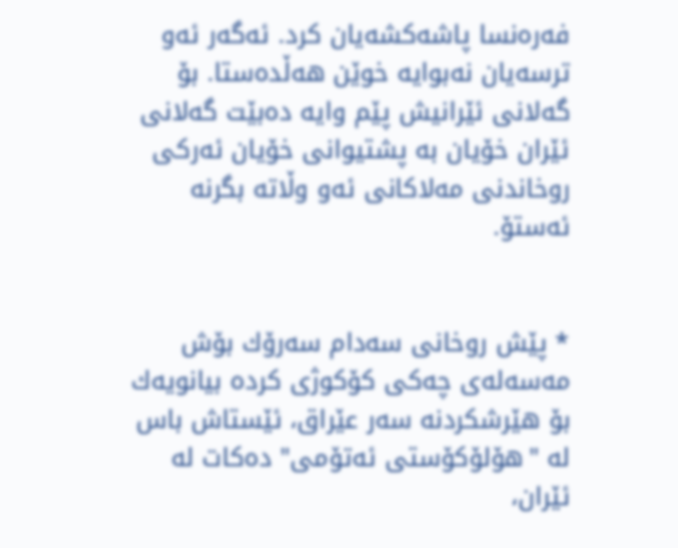فه‌ره‌نسا پاشه‌كشه‌یان كرد. ئه‌گه‌ر ئه‌و ترسه‌یان نه‌بوایه‌ خوێن هه‌ڵده‌ستا. بۆ گه‌لانی‌ ئێرانیش پێم وایه‌ ده‌بێت گه‌لانی‌ ئێران خۆیان به‌ پشتیوانی‌ خۆیان ئه‌ركی‌ روخاندنی‌ مه‌لاكانی‌ ئه‌و وڵاته‌ بگرنه‌ ئه‌ستۆ.


* پێش روخانی‌ سه‌دام سه‌رۆك بۆش مه‌سه‌له‌ی‌ چه‌كی‌ كۆكوژی‌ كرده‌ بیانویه‌ك بۆ هێرشكردنه‌ سه‌ر عێراق، ئێستاش باس له‌ "هۆلۆكۆستی‌ ئه‌تۆمی‌" ده‌كات له‌ ئێران،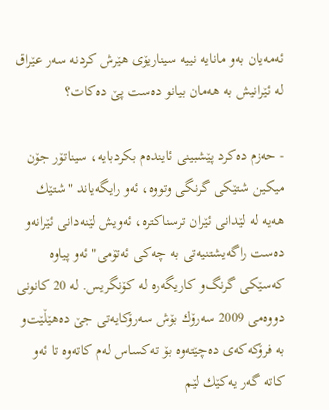ئه‌مه‌یان به‌و مانایه‌ نییه‌ سیناریۆی‌ هێرش كردنه‌ سه‌ر عێراق له‌ ئێرانیش به‌ هه‌مان بیانو ده‌ست پێ‌ ده‌كات؟

- حه‌زم ده‌كرد پێشبینی‌ ئاینده‌م بكردبایه‌، سیناتۆر جۆن میكین شتێكی‌ گرنگی‌ وتووه‌، ئه‌و رایگه‌یاند "شتێك هه‌یه‌ له‌ لێدانی‌ ئێران ترسناكتره‌، ئه‌ویش لێنه‌دانی‌ ئێرانه‌‌و ده‌ست راگه‌یشتنیه‌تی‌ به‌ چه‌كی‌ ئه‌تۆمی‌" ئه‌و پیاوه‌ كه‌سێكی‌ گرنگ‌و كاریگه‌ره‌ له‌ كۆنگریس. له‌ 20 كانونی‌ دووه‌می‌ 2009 سه‌رۆك بۆش سه‌رۆكایه‌تی‌ جێ‌ ده‌هێڵێت‌و به‌ فرۆكه‌كه‌ی‌ ده‌چێته‌وه‌ بۆ ته‌كساس له‌م كاته‌وه‌ تا ئه‌و كاته‌ گه‌ر یه‌كێك لێم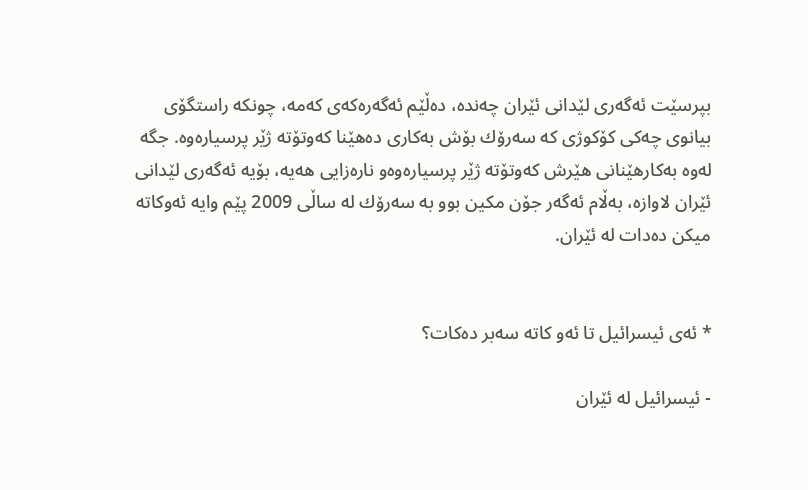بپرسێت ئه‌گه‌ری‌ لێدانی‌ ئێران چه‌نده‌، ده‌ڵێم ئه‌گه‌ره‌كه‌ی‌ كه‌مه‌، چونكه‌ راستگۆی‌ بیانوی‌ چه‌كی‌ كۆكوژی‌ كه‌ سه‌رۆك بۆش به‌كاری‌ ده‌هێنا كه‌وتۆته‌ ژێر پرسیاره‌وه‌. جگه‌ له‌وه‌ به‌كارهێنانی‌ هێرش كه‌وتۆته‌ ژێر پرسیاره‌وه‌و ناره‌زایی‌ هه‌یه‌، بۆیه‌ ئه‌گه‌ری‌ لێدانی‌ ئێران لاوازه‌، به‌ڵام ئه‌گه‌ر جۆن مكین بوو به‌ سه‌رۆك له‌ ساڵی‌ 2009 پێم وایه‌ ئه‌وكاته‌ میكن ده‌دات له‌ ئێران.


* ئه‌ی‌ ئیسرائیل تا ئه‌و كاته‌ سه‌بر ده‌كات؟

- ئیسرائیل له‌ ئێران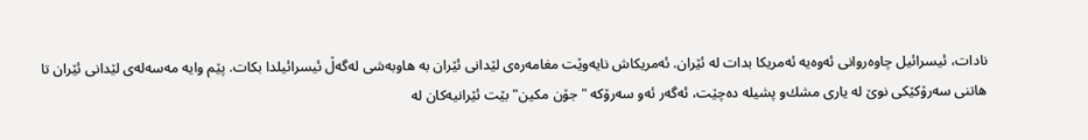نادات، ئیسرائیل چاوه‌روانی‌ ئه‌وه‌یه‌ ئه‌مریكا بدات له‌ ئێران. ئه‌مریكاش نایه‌وێت مغامه‌ره‌ی‌ لێدانی‌ ئێران به‌ هاوبه‌شی‌ له‌گه‌ڵ‌ ئیسرائیلدا بكات. پێم وایه‌ مه‌سه‌له‌ی‌ لێدانی‌ ئێران تا هاتنی‌ سه‌رۆكێكی‌ نوێ‌ له‌ یاری‌ مشك‌و پشیله‌ ده‌چێت، ئه‌گه‌ر ئه‌و سه‌رۆكه‌ "جۆن مكین" بێت ئێرانیه‌كان له‌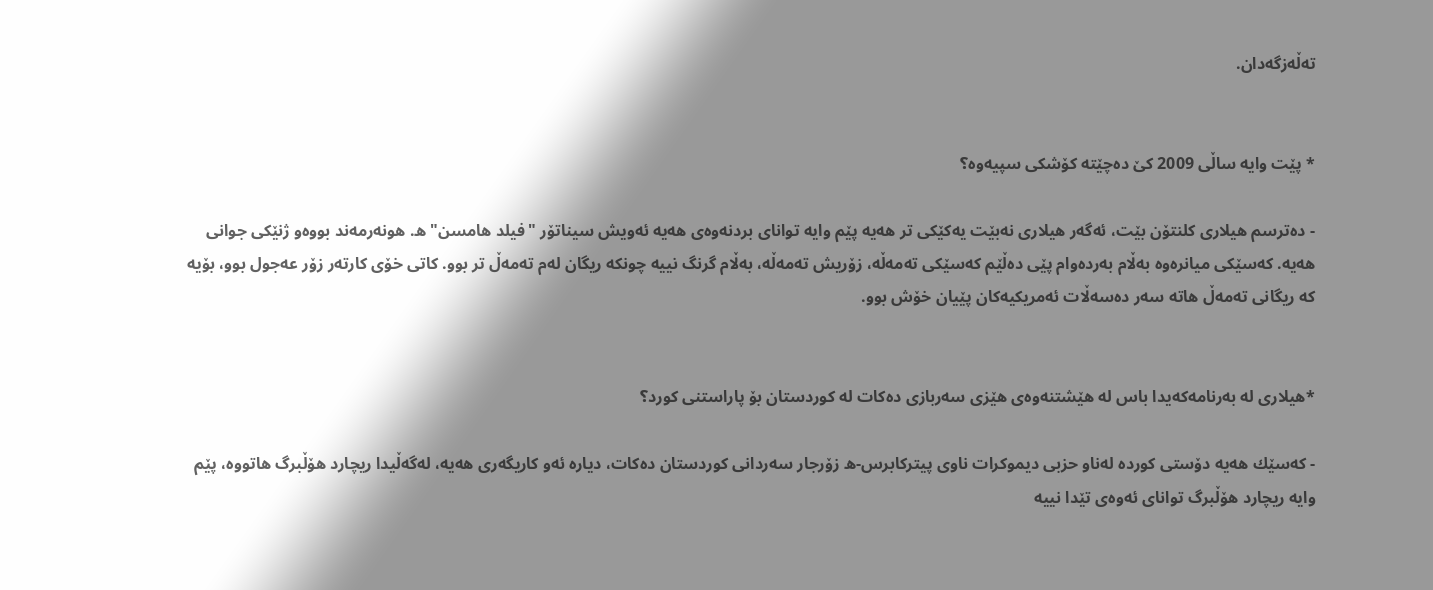ته‌ڵه‌زگه‌دان.


* پێت وایه‌ ساڵی‌ 2009 كێ‌ ده‌چێته‌ كۆشكی‌ سپیه‌وه‌؟

- ده‌ترسم هیلاری‌ كلنتۆن بێت، ئه‌گه‌ر هیلاری‌ نه‌بێت یه‌كێكی‌ تر هه‌یه‌ پێم وایه‌ توانای‌ بردنه‌وه‌ی‌ هه‌یه‌ ئه‌ویش سیناتۆر "فیلد هامسن"ه‌. هونه‌رمه‌ند بووه‌و ژنێكی‌ جوانی‌ هه‌یه‌. كه‌سێكی‌ میانره‌وه‌ به‌ڵام به‌رده‌وام پێی‌ ده‌ڵێم كه‌سێكی‌ ته‌مه‌ڵه‌، زۆریش ته‌مه‌ڵه‌، به‌ڵام گرنگ نییه‌ چونكه‌ ریگان له‌م ته‌مه‌ڵ‌ تر بوو. كاتی‌ خۆی‌ كارته‌ر زۆر عه‌جول بوو، بۆیه‌ كه‌ ریگانی‌ ته‌مه‌ڵ هاته‌ سه‌ر ده‌سه‌ڵات ئه‌مریكیه‌كان پێیان خۆش بوو.


*هیلاری‌ له‌ به‌رنامه‌كه‌یدا باس له‌ هێشتنه‌وه‌ی‌ هێزی‌ سه‌ربازی‌ ده‌كات له‌ كوردستان بۆ پاراستنی‌ كورد؟

- كه‌سێك هه‌یه‌ دۆستی‌ كورده‌ له‌ناو حزبی‌ دیموكرات ناوی‌ پیتركابرس-ه‌ زۆرجار سه‌ردانی‌ كوردستان ده‌كات، دیاره‌ ئه‌و كاریگه‌ری‌ هه‌یه‌، له‌گه‌ڵیدا ریچارد هۆڵبرگ هاتووه‌، پێم وایه‌ ریچارد هۆڵبرگ توانای‌ ئه‌وه‌ی‌ تێدا نییه‌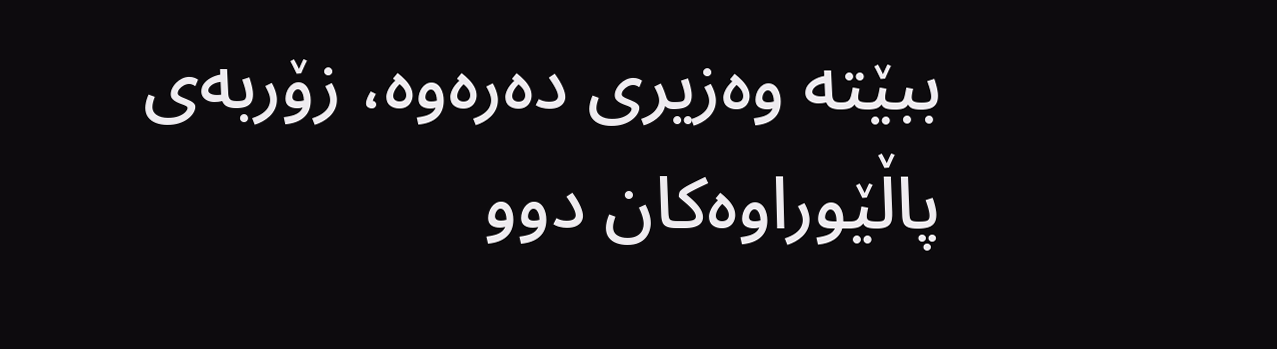ببێته‌ وه‌زیری‌ ده‌ره‌وه‌، زۆربه‌ی‌ پاڵێوراوه‌كان دوو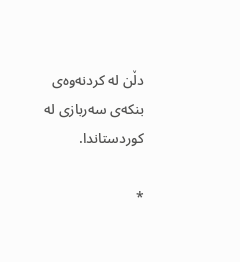دڵن له‌ كردنه‌وه‌ی‌ بنكه‌ی‌ سه‌ربازی‌ له‌ كوردستاندا.

*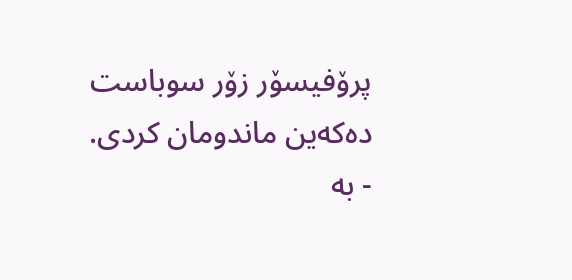پرۆفیسۆر زۆر سوباست ده‌كه‌ین ماندومان كردی‌.
- به‌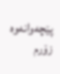پێچه‌وانه‌وه‌ زۆرم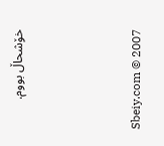خۆشحاڵ بووم.



Sbeiy.com © 2007